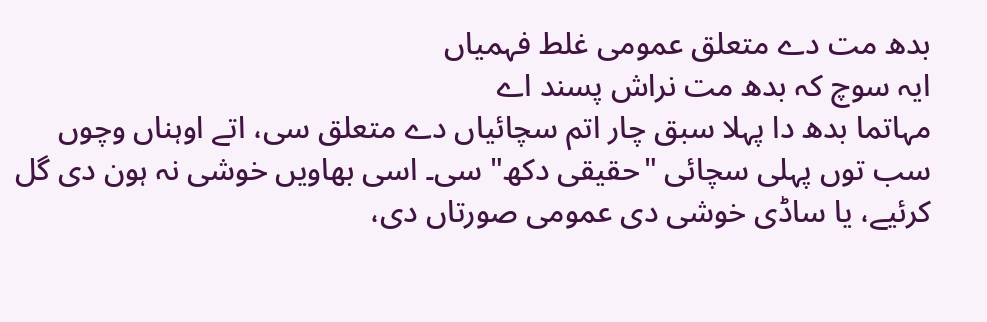بدھ مت دے متعلق عمومی غلط فہمیاں
ایہ سوچ کہ بدھ مت نراش پسند اے
مہاتما بدھ دا پہلا سبق چار اتم سچائیاں دے متعلق سی، اتے اوہناں وچوں سب توں پہلی سچائی "حقیقی دکھ" سی۔ اسی بھاویں خوشی نہ ہون دی گل کرئیے، یا ساڈی خوشی دی عمومی صورتاں دی،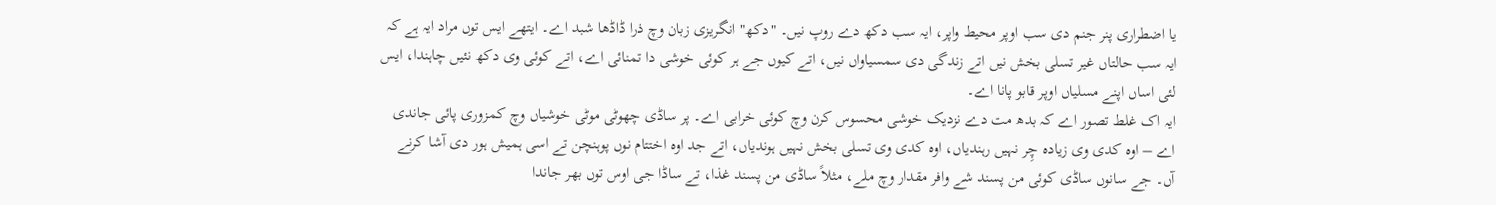یا اضطراری پنر جنم دی سب اوپر محیط واپر، ایہ سب دکھ دے روپ نیں۔ "دکھ" انگریزی زبان وچ ذرا ڈاڈھا شبد اے۔ ایتھے ایس توں مراد ایہ ہے کہ ایہ سب حالتاں غیر تسلی بخش نیں اتے زندگی دی سمسیاواں نیں، اتے کیوں جے ہر کوئی خوشی دا تمنائی اے، اتے کوئی وی دکھ نئیں چاہندا، ایس لئی اساں اپنے مسلیاں اوپر قابو پانا اے۔
ایہ اک غلط تصور اے کہ بدھ مت دے نزدیک خوشی محسوس کرن وچ کوئی خرابی اے۔ پر ساڈی چھوٹی موٹی خوشیاں وچ کمزوری پائی جاندی اے – اوہ کدی وی زیادہ چِر نہیں رہندیاں، اوہ کدی وی تسلی بخش نہیں ہوندیاں، اتے جد اوہ اختتام نوں پوہنچن تے اسی ہمیش ہور دی آشا کرنے آں۔ جے سانوں ساڈی کوئی من پسند شے وافر مقدار وچ ملے، مثلاً ساڈی من پسند غذا، تے ساڈا جی اوس توں بھر جاندا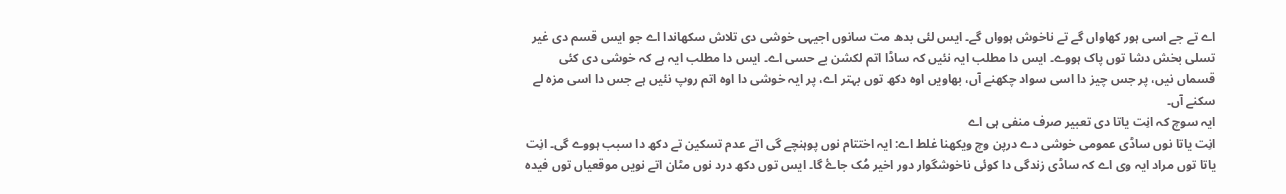اے تے جے اسی ہور کھاواں گے تے ناخوش ہوواں گے۔ ایس لئی بدھ مت سانوں اجیہی خوشی دی تلاش سکھاندا اے جو ایس قسم دی غیر تسلی بخش دشا توں پاک ہووے۔ ایس دا مطلب ایہ نئیں کہ ساڈا اتم لکشن بے حسی اے۔ ایس دا مطلب ایہ ہے کہ خوشی دی کئی قسماں نیں، پر جس چیز دا اسی سواد چکھنے آں، بھاویں اوہ دکھ توں بہتر اے، پر ایہ خوشی دا اوہ اتم روپ نئیں ہے جس دا اسی مزہ لے سکنے آں۔
ایہ سوچ کہ انِت یاتا دی تعبیر صرف منفی ہی اے
انِت یاتا نوں ساڈی عمومی خوشی دے درپن وچ ویکھنا غلط اے: ایہ اختتام نوں پوہنچے گی اتے عدم تسکین تے دکھ دا سبب ہووے گی۔ انِت یاتا توں مراد ایہ وی اے کہ ساڈی زندگی دا کوئی ناخوشگوار دور اخیر مُک جاۓ گا۔ ایس توں دکھ درد نوں مٹان اتے نویں موقعیاں توں فیدہ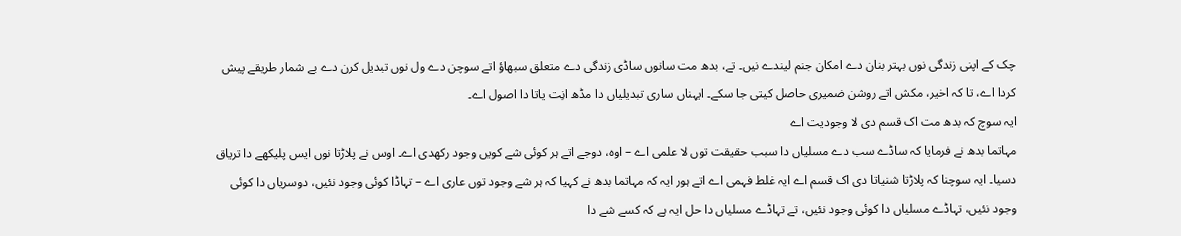چک کے اپنی زندگی نوں بہتر بنان دے امکان جنم لیندے نیں۔ تے، بدھ مت سانوں ساڈی زندگی دے متعلق سبھاؤ اتے سوچن دے ول نوں تبدیل کرن دے بے شمار طریقے پیش کردا اے، تا کہ اخیر، مکش اتے روشن ضمیری حاصل کیتی جا سکے۔ ایہناں ساری تبدیلیاں دا مڈھ انِت یاتا دا اصول اے۔
ایہ سوچ کہ بدھ مت اک قسم دی لا وجودیت اے
مہاتما بدھ نے فرمایا کہ ساڈے سب دے مسلیاں دا سبب حقیقت توں لا علمی اے – اوہ، دوجے اتے ہر کوئی شے کویں وجود رکھدی اے۔ اوس نے پلاڑتا نوں ایس پلیکھے دا تریاق دسیا۔ ایہ سوچنا کہ پلاڑتا شنیاتا دی اک قسم اے ایہ غلط فہمی اے اتے ہور ایہ کہ مہاتما بدھ نے کہیا کہ ہر شے وجود توں عاری اے – تہاڈا کوئی وجود نئیں، دوسریاں دا کوئی وجود نئیں، تہاڈے مسلیاں دا کوئی وجود نئیں، تے تہاڈے مسلیاں دا حل ایہ ہے کہ کسے شے دا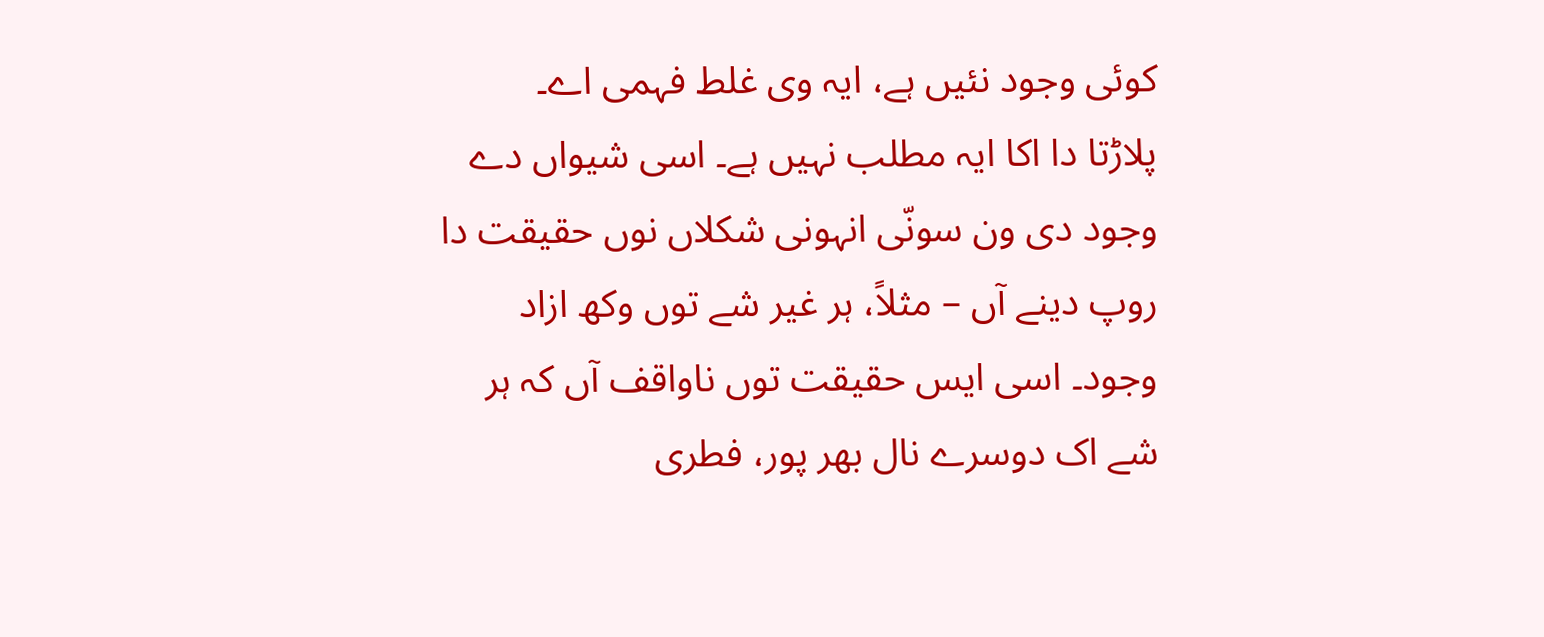کوئی وجود نئیں ہے، ایہ وی غلط فہمی اے۔
پلاڑتا دا اکا ایہ مطلب نہیں ہے۔ اسی شیواں دے وجود دی ون سونّی انہونی شکلاں نوں حقیقت دا روپ دینے آں – مثلاً، ہر غیر شے توں وکھ ازاد وجود۔ اسی ایس حقیقت توں ناواقف آں کہ ہر شے اک دوسرے نال بھر پور، فطری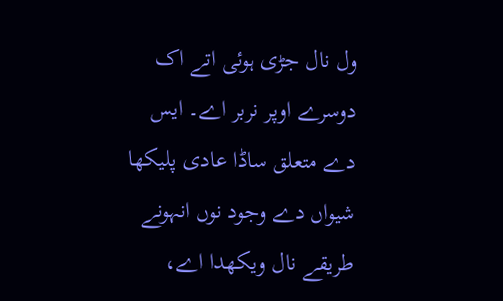ول نال جڑی ہوئی اتے اک دوسرے اوپر نربر اے۔ ایس دے متعلق ساڈا عادی پلیکھا شیواں دے وجود نوں انہونے طریقے نال ویکھدا اے،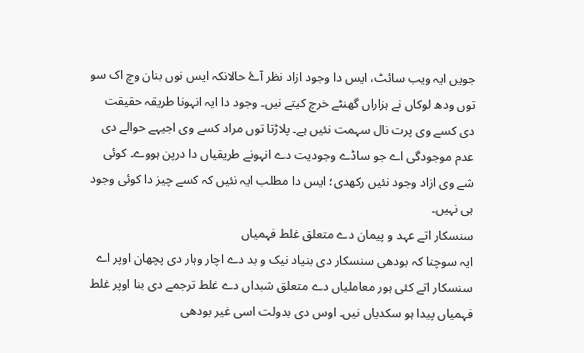جویں ایہ ویب سائٹ، ایس دا وجود ازاد نظر آۓ حالانکہ ایس نوں بنان وچ اک سو توں ودھ لوکاں نے ہزاراں گھنٹے خرچ کیتے نیں۔ وجود دا ایہ انہونا طریقہ حقیقت دی کسے وی پرت نال سہمت نئیں ہے۔ پلاڑتا توں مراد کسے وی اجیہے حوالے دی عدم موجودگی اے جو ساڈے وجودیت دے انہونے طریقیاں دا درپن ہووے۔ کوئی شے وی ازاد وجود نئیں رکھدی؛ ایس دا مطلب ایہ نئیں کہ کسے چیز دا کوئی وجود ہی نہیں۔
سنسکار اتے عہد و پیمان دے متعلق غلط فہمیاں
ایہ سوچنا کہ بودھی سنسکار دی بنیاد نیک و بد دے اچار وہار دی پچھان اوپر اے
سنسکار اتے کئی ہور معاملیاں دے متعلق شبداں دے غلط ترجمے دی بنا اوپر غلط فہمیاں پیدا ہو سکدیاں نیں۔ اوس دی بدولت اسی غیر بودھی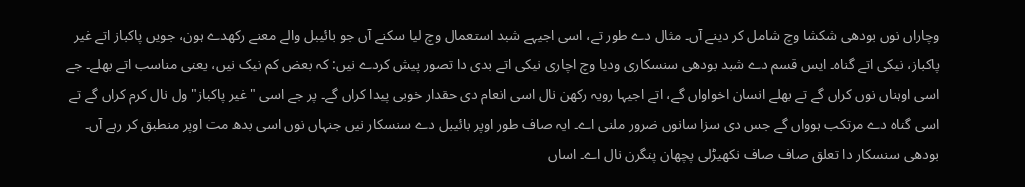وچاراں نوں بودھی شکشا وچ شامل کر دینے آں۔ مثال دے طور تے، اسی اجیہے شبد استعمال وچ لیا سکنے آں جو بائیبل والے معنے رکھدے ہون، جویں پاکباز اتے غیر پاکباز، نیکی اتے گناہ۔ ایس قسم دے شبد بودھی سنسکاری ودیا وچ اچاری نیکی اتے بدی دا تصور پیش کردے نیں: کہ بعض کم نیک نیں، یعنی مناسب اتے بھلے۔ جے اسی اوہناں نوں کراں گے تے بھلے انسان اخواواں گے، اتے اجیہا رویہ رکھن نال اسی انعام دی حقدار خوبی پیدا کراں گے۔ پر جے اسی "غیر پاکباز" ول نال کرم کراں گے تے اسی گناہ دے مرتکب ہوواں گے جس دی سزا سانوں ضرور ملنی اے۔ ایہ صاف طور اوپر بائیبل دے سنسکار نیں جنہاں نوں اسی بدھ مت اوپر منطبق کر رہے آں۔
بودھی سنسکار دا تعلق صاف صاف نکھیڑلی پچھان پنگرن نال اے۔ اساں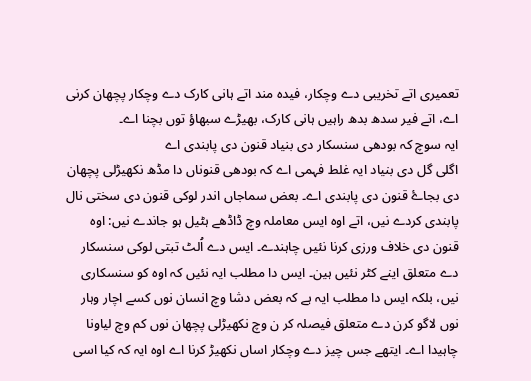تعمیری اتے تخریبی دے وچکار، فیدہ مند اتے ہانی کارک دے وچکار پچھان کرنی اے، اتے فیر سدھ بدھ راہیں ہانی کارک، بھیڑے سبھاؤ توں بچنا اے۔
ایہ سوچ کہ بودھی سنسکار دی بنیاد قنون دی پابندی اے
اگلی گل دی بنیاد ایہ غلط فہمی اے کہ بودھی قنوناں دا مڈھ نکھیڑلی پچھان دی بجاۓ قنون دی پابندی اے۔ بعض سماجاں اندر لوکی قنون دی سختی نال پابندی کردے نیں، اتے اوہ ایس معاملہ وچ ڈاڈھے ہٹیل ہو جاندے نیں: اوہ قنون دی خلاف ورزی کرنا نئیں چاہندے۔ ایس دے اُلٹ تبتی لوکی سنسکار دے متعلق اینے کٹر نئیں ہین۔ ایس دا مطلب ایہ نئیں کہ اوہ کو سنسکاری نیں، بلکہ ایس دا مطلب ایہ ہے کہ بعض دشا وچ انسان نوں کسے اچار وہار نوں لاگو کرن دے متعلق فیصلہ کر ن وچ نکھیڑلی پچھان نوں کم وچ لیاونا چاہیدا اے۔ ایتھے جس چیز دے وچکار اساں نکھیڑ کرنا اے اوہ ایہ کہ کیا اسی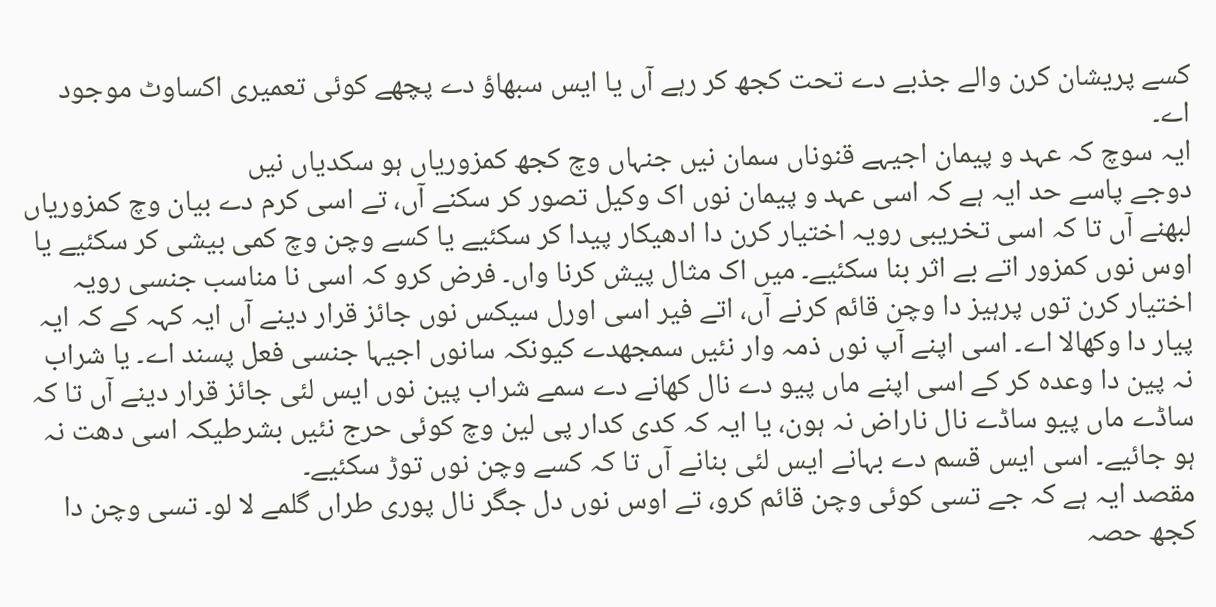کسے پریشان کرن والے جذبے دے تحت کجھ کر رہے آں یا ایس سبھاؤ دے پچھے کوئی تعمیری اکساوٹ موجود اے۔
ایہ سوچ کہ عہد و پیمان اجیہے قنوناں سمان نیں جنہاں وچ کجھ کمزوریاں ہو سکدیاں نیں
دوجے پاسے حد ایہ ہے کہ اسی عہد و پیمان نوں اک وکیل تصور کر سکنے آں، تے اسی کرم دے بیان وچ کمزوریاں لبھنے آں تا کہ اسی تخریبی رویہ اختیار کرن دا ادھیکار پیدا کر سکئیے یا کسے وچن وچ کمی بیشی کر سکئیے یا اوس نوں کمزور اتے بے اثر بنا سکئیے۔ میں اک مثال پیش کرنا واں۔ فرض کرو کہ اسی نا مناسب جنسی رویہ اختیار کرن توں پرہیز دا وچن قائم کرنے آں، اتے فیر اسی اورل سیکس نوں جائز قرار دینے آں ایہ کہہ کے کہ ایہ پیار دا وکھالا اے۔ اسی اپنے آپ نوں ذمہ وار نئیں سمجھدے کیونکہ سانوں اجیہا جنسی فعل پسند اے۔ یا شراب نہ پین دا وعدہ کر کے اسی اپنے ماں پیو دے نال کھانے دے سمے شراب پین نوں ایس لئی جائز قرار دینے آں تا کہ ساڈے ماں پیو ساڈے نال ناراض نہ ہون، یا ایہ کہ کدی کدار پی لین وچ کوئی حرج نئیں بشرطیکہ اسی دھت نہ ہو جائیے۔ اسی ایس قسم دے بہانے ایس لئی بنانے آں تا کہ کسے وچن نوں توڑ سکئیے۔
مقصد ایہ ہے کہ جے تسی کوئی وچن قائم کرو، تے اوس نوں دل جگر نال پوری طراں گلمے لا لو۔ تسی وچن دا کجھ حصہ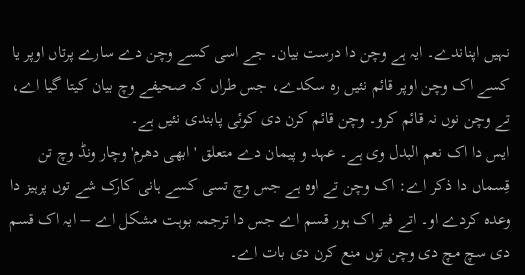نہیں اپناندے۔ ایہ ہے وچن دا درست بیان۔ جے اسی کسے وچن دے سارے پرتاں اوپر یا کسے اک وچن اوپر قائم نئیں رہ سکدے، جس طراں کہ صحیفے وچ بیان کیتا گیا اے، تے وچن نوں نہ قائم کرو۔ وچن قائم کرن دی کوئی پابندی نئیں ہے۔
ایس دا اک نعم البدل وی ہے۔ عہد و پیمان دے متعلق 'ابھی دھرم' وچار ونڈ وچ تن قِسماں دا ذکر اے: اک وچن تے اوہ ہے جس وچ تسی کسے ہانی کارک شے توں پرہیز دا وعدہ کردے او۔ اتے فیر اک ہور قسم اے جس دا ترجمہ بوہت مشکل اے – ایہ اک قسم دی سچ مچ دی وچن توں منع کرن دی بات اے۔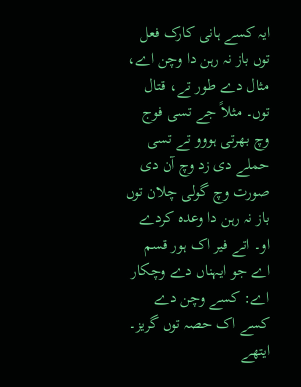ایہ کسے ہانی کارک فعل توں باز نہ رہن دا وچن اے، مثال دے طور تے، قتال توں۔ مثلاً جے تسی فوج وچ بھرتی ہووو تے تسی حملے دی زد وچ آن دی صورت وچ گولی چلان توں باز نہ رہن دا وعدہ کردے او۔ اتے فیر اک ہور قسم اے جو ایہناں دے وچکار اے: کسے وچن دے کسے اک حصہ توں گریز۔
ایتھے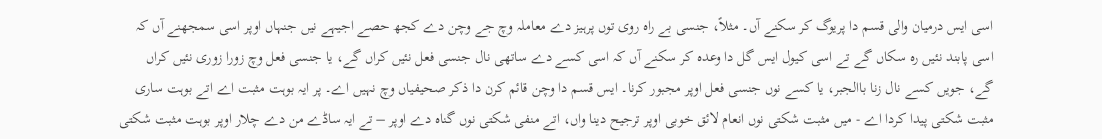اسی ایس درمیان والی قسم دا پریوگ کر سکنے آں۔ مثلاً، جنسی بے راہ روی توں پرہیز دے معاملہ وچ جے وچن دے کجھ حصے اجیہے نیں جنہاں اوپر اسی سمجھنے آں کہ اسی پابند نئیں رہ سکاں گے تے اسی کیول ایس گل دا وعدہ کر سکنے آں کہ اسی کسے دے ساتھی نال جنسی فعل نئیں کراں گے، یا جنسی فعل وچ زورا زوری نئیں کراں گے، جویں کسے نال زنا باالجبر، یا کسے نوں جنسی فعل اوپر مجبور کرنا۔ ایس قسم دا وچن قائم کرن دا ذکر صحیفیاں وچ نہیں اے۔ پر ایہ بوہت مثبت اے اتے بوہت ساری مثبت شکتی پیدا کردا اے - میں مثبت شکتی نوں انعام لائق خوبی اوپر ترجیح دینا واں، اتے منفی شکتی نوں گناہ دے اوپر – تے ایہ ساڈے من دے چلار اوپر بوہت مثبت شکتی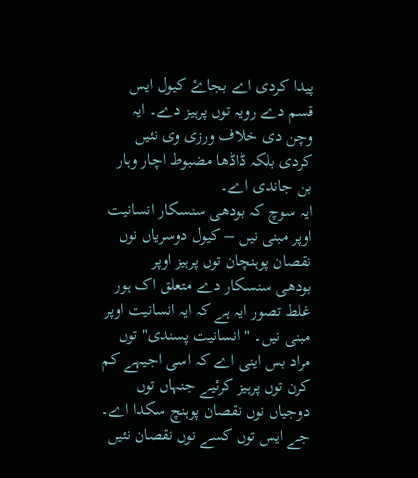پیدا کردی اے بجاۓ کیول ایس قسم دے رویہ توں پرہیز دے۔ ایہ وچن دی خلاف ورزی وی نئیں کردی بلکہ ڈاڈھا مضبوط اچار وہار بن جاندی اے۔
ایہ سوچ کہ بودھی سنسکار انسانیت اوپر مبنی نیں – کیول دوسریاں نوں نقصان پوہنچان توں پرہیز اوپر
بودھی سنسکار دے متعلق اک ہور غلط تصور ایہ ہے کہ ایہ انسانیت اوپر مبنی نیں۔ "انسانیت پسندی" توں مراد بس اینی اے کہ اسی اجیہے کم کرن توں پرہیز کرئیے جنہاں توں دوجیاں نوں نقصان پوہنچ سکدا اے۔ جے ایس توں کسے نوں نقصان نئیں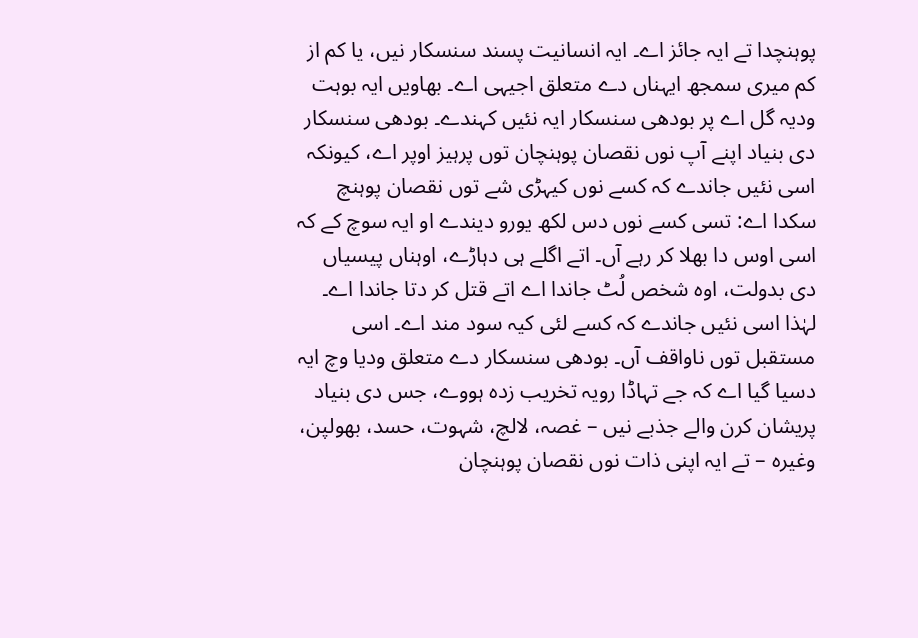پوہنچدا تے ایہ جائز اے۔ ایہ انسانیت پسند سنسکار نیں، یا کم از کم میری سمجھ ایہناں دے متعلق اجیہی اے۔ بھاویں ایہ بوہت ودیہ گل اے پر بودھی سنسکار ایہ نئیں کہندے۔ بودھی سنسکار دی بنیاد اپنے آپ نوں نقصان پوہنچان توں پرہیز اوپر اے، کیونکہ اسی نئیں جاندے کہ کسے نوں کیہڑی شے توں نقصان پوہنچ سکدا اے: تسی کسے نوں دس لکھ یورو دیندے او ایہ سوچ کے کہ اسی اوس دا بھلا کر رہے آں۔ اتے اگلے ہی دہاڑے، اوہناں پیسیاں دی بدولت، اوہ شخص لُٹ جاندا اے اتے قتل کر دتا جاندا اے۔ لہٰذا اسی نئیں جاندے کہ کسے لئی کیہ سود مند اے۔ اسی مستقبل توں ناواقف آں۔ بودھی سنسکار دے متعلق ودیا وچ ایہ دسیا گیا اے کہ جے تہاڈا رویہ تخریب زدہ ہووے، جس دی بنیاد پریشان کرن والے جذبے نیں – غصہ، لالچ، شہوت، حسد، بھولپن، وغیرہ – تے ایہ اپنی ذات نوں نقصان پوہنچان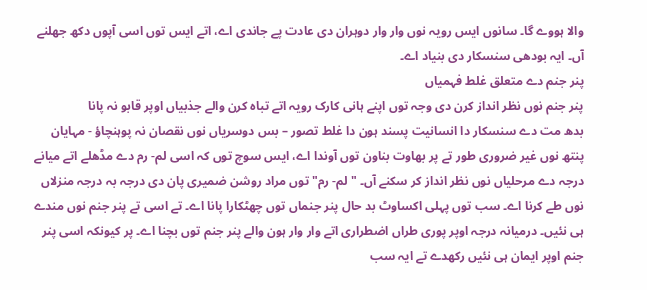والا ہووے گا۔ سانوں ایس رویہ نوں وار وار دوہران دی عادت پے جاندی اے، اتے ایس توں اسی آپوں دکھ جھلنے آں۔ ایہ بودھی سنسکار دی بنیاد اے۔
پنر جنم دے متعلق غلط فہمیاں
پنر جنم نوں نظر انداز کرن دی وجہ توں اپنے ہانی کارک رویہ اتے تباہ کرن والے جذبیاں اوپر قابو نہ پانا
بدھ مت دے سنسکار دا انسانیت پسند ہون دا غلط تصور – بس دوسریاں نوں نقصان نہ پوہنچاؤ - مہایان پنتھ نوں غیر ضروری طور تے پر بھاوت بناون توں آوندا اے، ایس سوچ توں کہ اسی لم- رم دے مڈھلے اتے میانے درجہ دے مرحلیاں نوں نظر انداز کر سکنے آں۔ "لم- رم" توں مراد روشن ضمیری پان دی درجہ بہ درجہ منزلاں نوں طے کرنا اے۔ سب توں پہلی اکساوٹ بد حال پنر جنماں توں چھٹکارا پانا اے۔ تے اسی تے پنر جنم نوں مندے ہی نئیں۔ درمیانہ درجہ اوپر پوری طراں اضطراری اتے وار وار ہون والے پنر جنم توں بچنا اے۔ پر کیونکہ اسی پنر جنم اوپر ایمان ہی نئیں رکھدے تے ایہ سب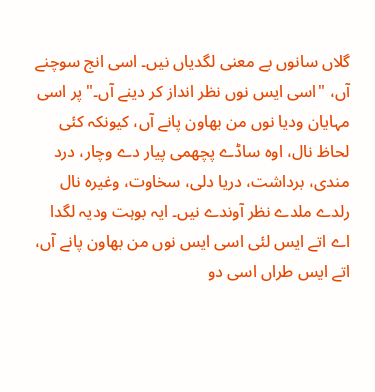گلاں سانوں بے معنی لگدیاں نیں۔ اسی انج سوچنے آں، "اسی ایس نوں نظر انداز کر دینے آں۔" پر اسی مہایان ودیا نوں من بھاون پانے آں، کیونکہ کئی لحاظ نال، اوہ ساڈے پچھمی پیار دے وچار، درد مندی، برداشت، دریا دلی، سخاوت، وغیرہ نال رلدے ملدے نظر آوندے نیں۔ ایہ بوہت ودیہ لگدا اے اتے ایس لئی اسی ایس نوں من بھاون پانے آں، اتے ایس طراں اسی دو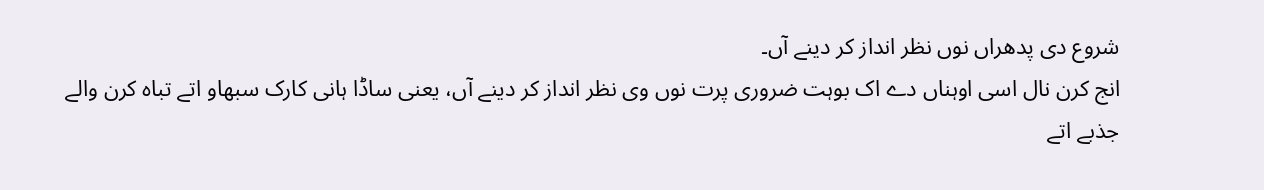شروع دی پدھراں نوں نظر انداز کر دینے آں۔
انج کرن نال اسی اوہناں دے اک بوہت ضروری پرت نوں وی نظر انداز کر دینے آں، یعنی ساڈا ہانی کارک سبھاو اتے تباہ کرن والے جذبے اتے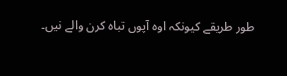طور طریقے کیونکہ اوہ آپوں تباہ کرن والے نیں۔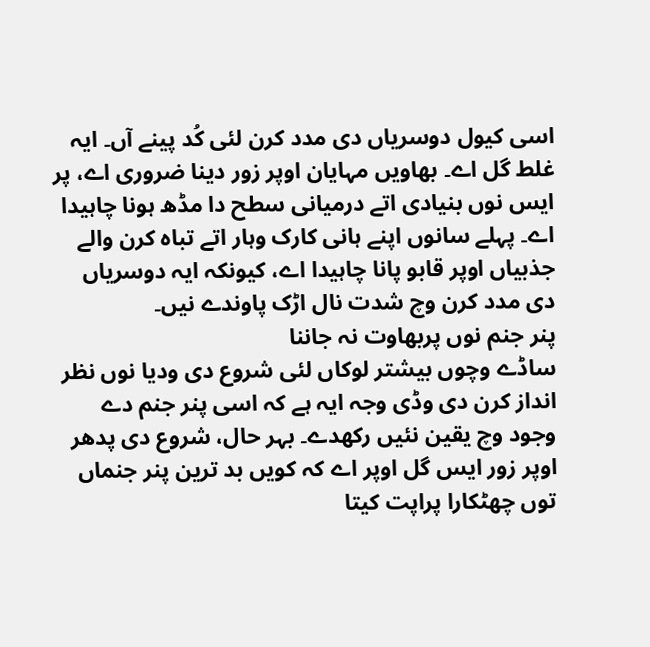اسی کیول دوسریاں دی مدد کرن لئی کُد پینے آں۔ ایہ غلط گل اے۔ بھاویں مہایان اوپر زور دینا ضروری اے، پر ایس نوں بنیادی اتے درمیانی سطح دا مڈھ ہونا چاہیدا اے۔ پہلے سانوں اپنے ہانی کارک وہار اتے تباہ کرن والے جذبیاں اوپر قابو پانا چاہیدا اے، کیونکہ ایہ دوسریاں دی مدد کرن وچ شدت نال اڑک پاوندے نیں۔
پنر جنم نوں پربھاوت نہ جاننا
ساڈے وچوں بیشتر لوکاں لئی شروع دی ودیا نوں نظر انداز کرن دی وڈی وجہ ایہ ہے کہ اسی پنر جنم دے وجود وچ یقین نئیں رکھدے۔ بہر حال، شروع دی پدھر اوپر زور ایس گل اوپر اے کہ کویں بد ترین پنر جنماں توں چھٹکارا پراپت کیتا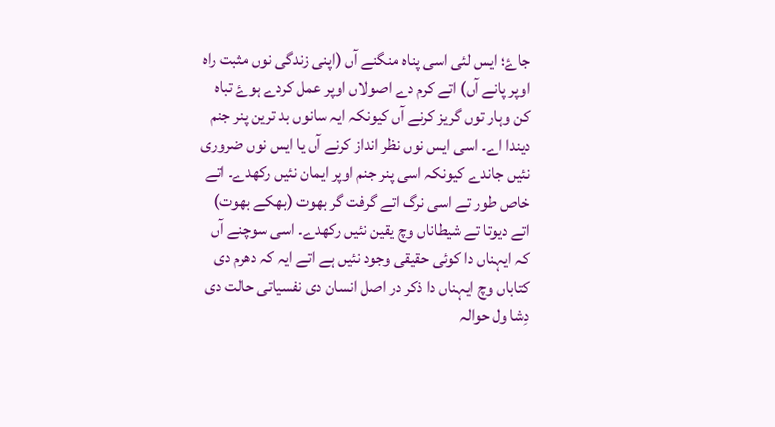جاۓ؛ ایس لئی اسی پناہ منگنے آں (اپنی زندگی نوں مثبت راہ اوپر پانے آں) اتے کرم دے اصولاں اوپر عمل کردے ہوۓ تباہ کن وہار توں گریز کرنے آں کیونکہ ایہ سانوں بد ترین پنر جنم دیندا اے۔ اسی ایس نوں نظر انداز کرنے آں یا ایس نوں ضروری نئیں جاندے کیونکہ اسی پنر جنم اوپر ایمان نئیں رکھدے۔ اتے خاص طور تے اسی نرگ اتے گرفت گر بھوت (بھکے بھوت) اتے دیوتا تے شیطاناں وچ یقین نئیں رکھدے۔ اسی سوچنے آں کہ ایہناں دا کوئی حقیقی وجود نئیں ہے اتے ایہ کہ دھرم دی کتاباں وچ ایہناں دا ذکر در اصل انسان دی نفسیاتی حالت دی دِشا ول حوالہ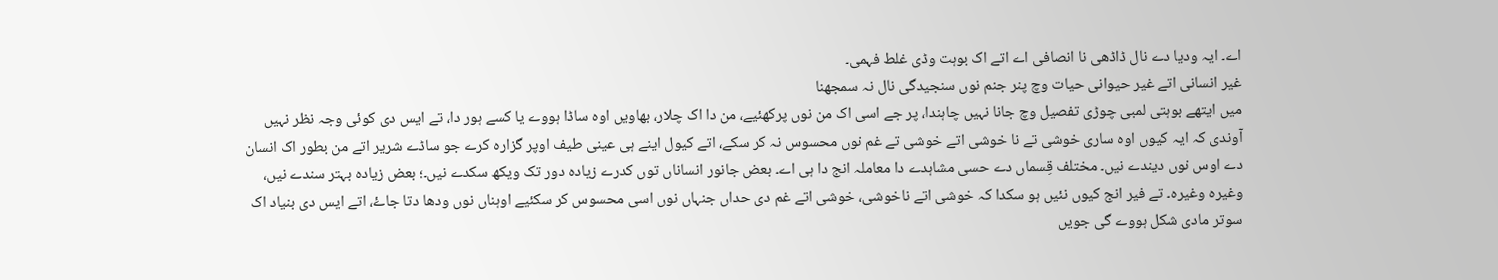اے۔ ایہ ودیا دے نال ڈاڈھی نا انصافی اے اتے اک بوہت وڈی غلط فہمی۔
غیر انسانی اتے غیر حیوانی حیات وچ پنر جنم نوں سنجیدگی نال نہ سمجھنا
میں ایتھے بوہتی لمبی چوڑی تفصیل وچ جانا نہیں چاہندا، پر جے اسی اک من نوں پرکھئیے، من دا اک چلار، بھاویں اوہ ساڈا ہووے یا کسے ہور دا، تے ایس دی کوئی وجہ نظر نہیں آوندی کہ ایہ کیوں اوہ ساری خوشی تے نا خوشی اتے خوشی تے غم نوں محسوس نہ کر سکے، اتے کیول اینے ہی عینی طیف اوپر گزارہ کرے جو ساڈے شریر اتے من بطور اک انسان دے اوس نوں دیندے نیں۔ مختلف قِسماں دے حسی مشاہدے دا معاملہ انج دا ہی اے۔ بعض جانور انساناں توں کدرے زیادہ دور تک ویکھ سکدے نیں۔؛ بعض زیادہ بہتر سندے نیں، وغیرہ وغیرہ۔ تے فیر انج کیوں نئیں ہو سکدا کہ خوشی اتے ناخوشی، خوشی اتے غم دی حداں جنہاں نوں اسی محسوس کر سکئیے اوہناں نوں ودھا دتا جاۓ، اتے ایس دی بنیاد اک سوتر مادی شکل ہووے گی جویں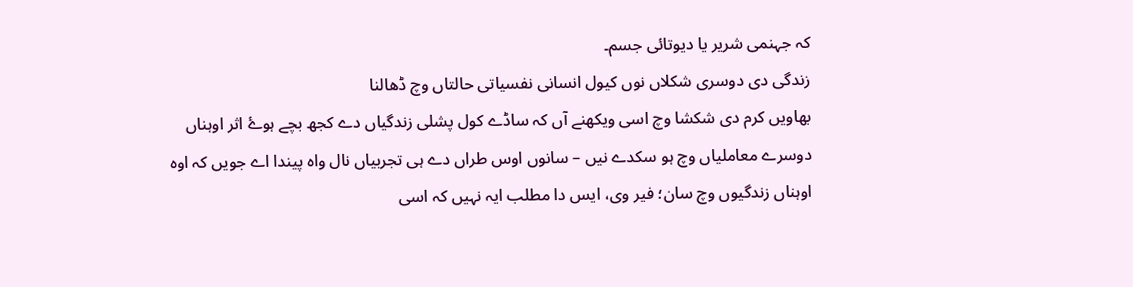کہ جہنمی شریر یا دیوتائی جسم۔
زندگی دی دوسری شکلاں نوں کیول انسانی نفسیاتی حالتاں وچ ڈھالنا
بھاویں کرم دی شکشا وچ اسی ویکھنے آں کہ ساڈے کول پشلی زندگیاں دے کجھ بچے ہوۓ اثر اوہناں دوسرے معاملیاں وچ ہو سکدے نیں – سانوں اوس طراں دے ہی تجربیاں نال واہ پیندا اے جویں کہ اوہ اوہناں زندگیوں وچ سان؛ فیر وی، ایس دا مطلب ایہ نہیں کہ اسی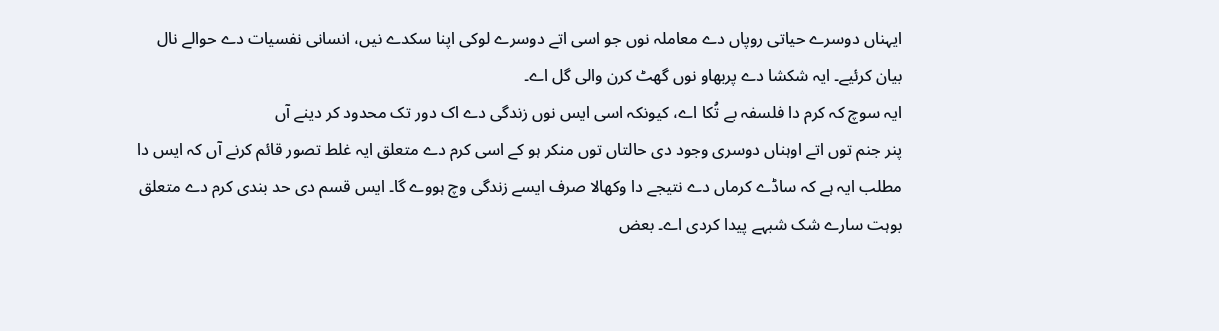ایہناں دوسرے حیاتی روپاں دے معاملہ نوں جو اسی اتے دوسرے لوکی اپنا سکدے نیں، انسانی نفسیات دے حوالے نال بیان کرئیے۔ ایہ شکشا دے پربھاو نوں گھٹ کرن والی گل اے۔
ایہ سوچ کہ کرم دا فلسفہ بے تُکا اے، کیونکہ اسی ایس نوں زندگی دے اک دور تک محدود کر دینے آں
پنر جنم توں اتے اوہناں دوسری وجود دی حالتاں توں منکر ہو کے اسی کرم دے متعلق ایہ غلط تصور قائم کرنے آں کہ ایس دا مطلب ایہ ہے کہ ساڈے کرماں دے نتیجے دا وکھالا صرف ایسے زندگی وچ ہووے گا۔ ایس قسم دی حد بندی کرم دے متعلق بوہت سارے شک شبہے پیدا کردی اے۔ بعض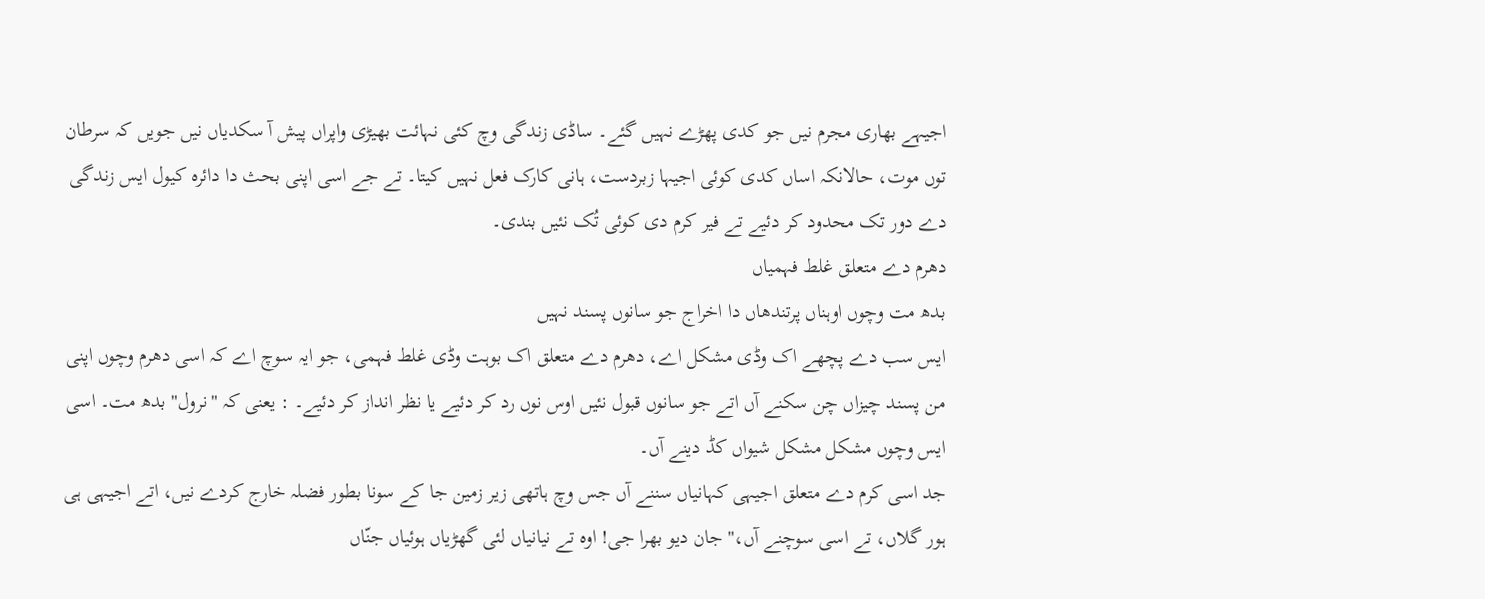اجیہے بھاری مجرم نیں جو کدی پھڑے نہیں گئے۔ ساڈی زندگی وچ کئی نہائت بھیڑی واپراں پیش آ سکدیاں نیں جویں کہ سرطان توں موت، حالانکہ اساں کدی کوئی اجیہا زبردست، ہانی کارک فعل نہیں کیتا۔ تے جے اسی اپنی بحث دا دائرہ کیول ایس زندگی دے دور تک محدود کر دئیے تے فیر کرم دی کوئی تُک نئیں بندی۔
دھرم دے متعلق غلط فہمیاں
بدھ مت وچوں اوہناں پرتندھاں دا اخراج جو سانوں پسند نہیں
ایس سب دے پچھے اک وڈی مشکل اے، دھرم دے متعلق اک بوہت وڈی غلط فہمی، جو ایہ سوچ اے کہ اسی دھرم وچوں اپنی من پسند چیزاں چن سکنے آں اتے جو سانوں قبول نئیں اوس نوں رد کر دئیے یا نظر انداز کر دئیے۔ : یعنی کہ "نرول" بدھ مت۔ اسی ایس وچوں مشکل مشکل شیواں کڈ دینے آں۔
جد اسی کرم دے متعلق اجیہی کہانیاں سننے آں جس وچ ہاتھی زیر زمین جا کے سونا بطور فضلہ خارج کردے نیں، اتے اجیہی ہی ہور گلاں، تے اسی سوچنے آں،" جان دیو بھرا جی! اوہ تے نیانیاں لئی گھڑیاں ہوئیاں جنّاں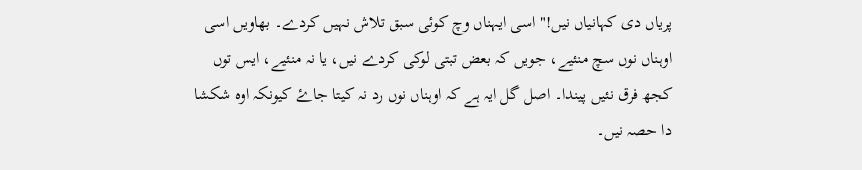پریاں دی کہانیاں نیں!" اسی ایہناں وچ کوئی سبق تلاش نہیں کردے۔ بھاویں اسی اوہناں نوں سچ منئیے، جویں کہ بعض تبتی لوکی کردے نیں، یا نہ منئیے، ایس توں کجھ فرق نئیں پیندا۔ اصل گل ایہ ہے کہ اوہناں نوں رد نہ کیتا جاۓ کیونکہ اوہ شکشا دا حصہ نیں۔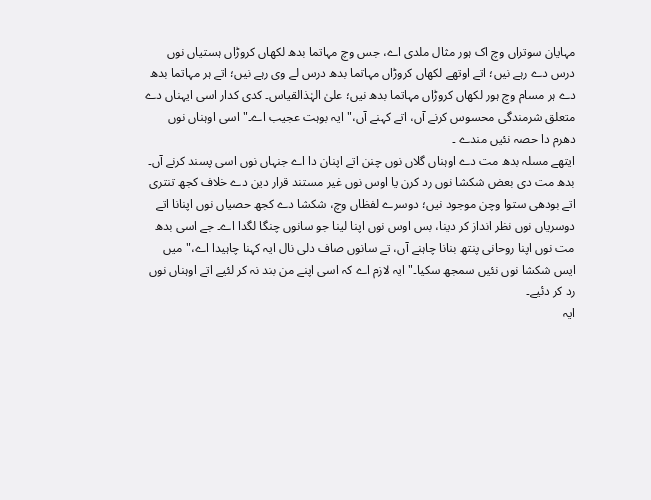مہایان سوتراں وچ اک ہور مثال ملدی اے، جس وچ مہاتما بدھ لکھاں کروڑاں ہستیاں نوں درس دے رہے نیں؛ اتے اوتھے لکھاں کروڑاں مہاتما بدھ درس لے وی رہے نیں؛ اتے ہر مہاتما بدھ دے ہر مسام وچ ہور لکھاں کروڑاں مہاتما بدھ نیں؛ علیٰ الہٰذالقیاس۔ کدی کدار اسی ایہناں دے متعلق شرمندگی محسوس کرنے آں، اتے کہنے آں،" ایہ بوہت عجیب اے۔" اسی اوہناں نوں دھرم دا حصہ نئیں مندے ۔
ایتھے مسلہ بدھ مت دے اوہناں گلاں نوں چنن اتے اپنان دا اے جنہاں نوں اسی پسند کرنے آں۔ بدھ مت دی بعض شکشا نوں رد کرن یا اوس نوں غیر مستند قرار دین دے خلاف کجھ تنتری اتے بودھی ستوا وچن موجود نیں؛ دوسرے لفظاں وچ، شکشا دے کجھ حصیاں نوں اپنانا اتے دوسریاں نوں نظر انداز کر دینا، بس اوس نوں اپنا لینا جو سانوں چنگا لگدا اے۔ جے اسی بدھ مت نوں اپنا روحانی پنتھ بنانا چاہنے آں، تے سانوں صاف دلی نال ایہ کہنا چاہیدا اے،" میں ایس شکشا نوں نئیں سمجھ سکیا۔" ایہ لازم اے کہ اسی اپنے من بند نہ کر لئیے اتے اوہناں نوں رد کر دئیے۔
ایہ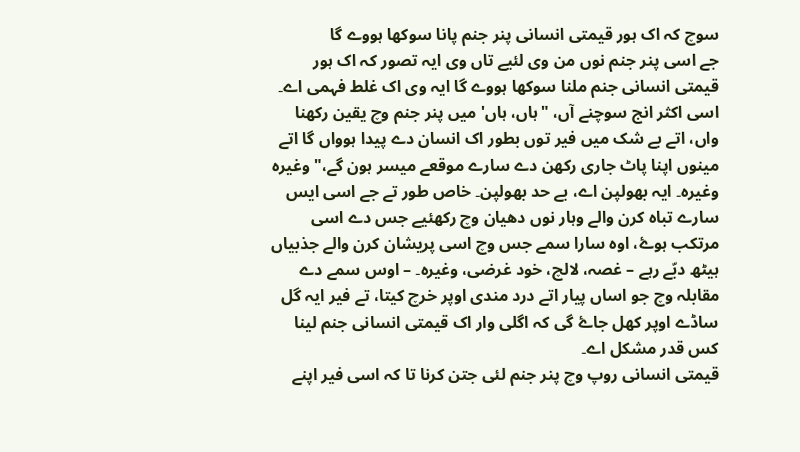سوچ کہ اک ہور قیمتی انسانی پنر جنم پانا سوکھا ہووے گا
جے اسی پنر جنم نوں من وی لئیے تاں وی ایہ تصور کہ اک ہور قیمتی انسانی جنم ملنا سوکھا ہووے گا ایہ وی اک غلط فہمی اے۔ اسی اکثر انج سوچنے آں، "ہاں، ہاں' میں پنر جنم وچ یقین رکھنا واں، اتے بے شک میں فیر توں بطور اک انسان دے پیدا ہوواں گا اتے مینوں اپنا پاٹ جاری رکھن دے سارے موقعے میسر ہون گے،" وغیرہ وغیرہ۔ ایہ بھولپن اے، بے حد بھولپن۔ خاص طور تے جے اسی ایس سارے تباہ کرن والے وہار نوں دھیان وچ رکھئیے جس دے اسی مرتکب ہوۓ، اوہ سارا سمے جس وچ اسی پریشان کرن والے جذبیاں ہیٹھ دبّے رہے – غصہ، لالچ، خود غرضی، وغیرہ۔ – اوس سمے دے مقابلہ وچ جو اساں پیار اتے درد مندی اوپر خرچ کیتا، تے فیر ایہ گل ساڈے اوپر کھل جاۓ گی کہ اگلی وار اک قیمتی انسانی جنم لینا کس قدر مشکل اے۔
قیمتی انسانی روپ وچ پنر جنم لئی جتن کرنا تا کہ اسی فیر اپنے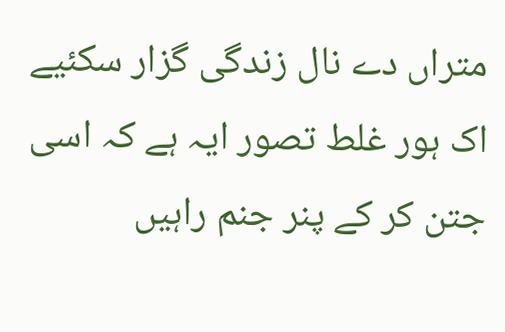متراں دے نال زندگی گزار سکئیے
اک ہور غلط تصور ایہ ہے کہ اسی جتن کر کے پنر جنم راہیں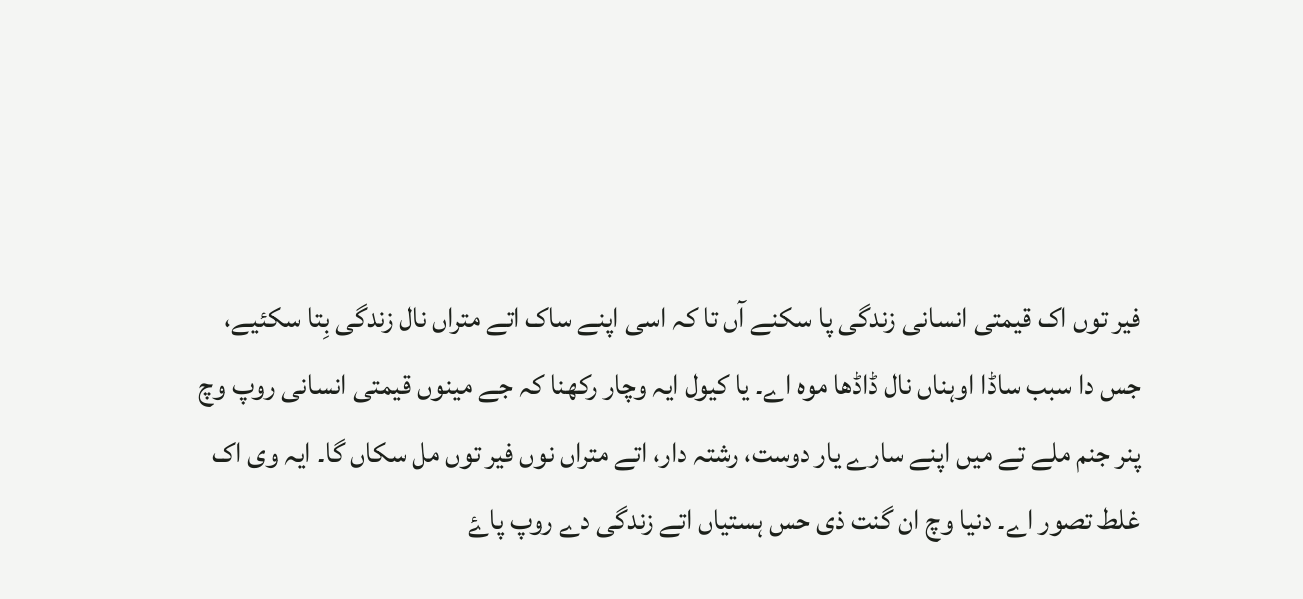فیر توں اک قیمتی انسانی زندگی پا سکنے آں تا کہ اسی اپنے ساک اتے متراں نال زندگی بِتا سکئیے، جس دا سبب ساڈا اوہناں نال ڈاڈھا موہ اے۔ یا کیول ایہ وچار رکھنا کہ جے مینوں قیمتی انسانی روپ وچ پنر جنم ملے تے میں اپنے سارے یار دوست، رشتہ دار، اتے متراں نوں فیر توں مل سکاں گا۔ ایہ وی اک غلط تصور اے۔ دنیا وچ ان گنت ذی حس ہستیاں اتے زندگی دے روپ پاۓ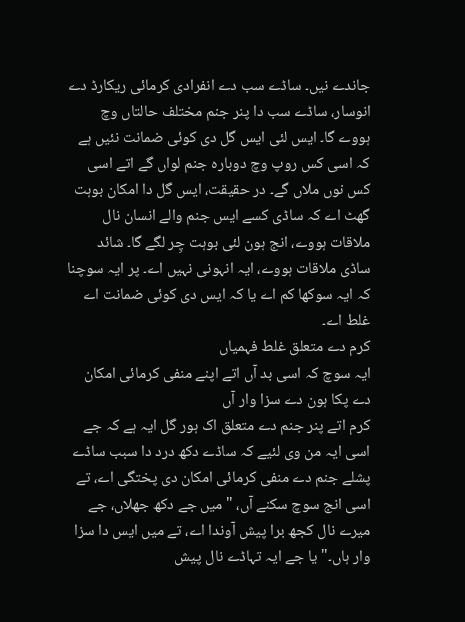جاندے نیں۔ ساڈے سب دے انفرادی کرمائی ریکارڈ دے انوسار، ساڈے سب دا پنر جنم مختلف حالتاں وچ ہووے گا۔ ایس لئی ایس گل دی کوئی ضمانت نئیں ہے کہ اسی کس روپ وچ دوبارہ جنم لواں گے اتے اسی کس نوں ملاں گے۔ در حقیقت، ایس گل دا امکان بوہت گھٹ اے کہ ساڈی کسے ایس جنم والے انسان نال ملاقات ہووے، انج ہون لئی بوہت چِر لگے گا۔ شائد ساڈی ملاقات ہووے، ایہ انہونی نہیں اے۔ پر ایہ سوچنا کہ ایہ سوکھا کم اے یا کہ ایس دی کوئی ضمانت اے غلط اے۔
کرم دے متعلق غلط فہمیاں
ایہ سوچ کہ اسی بد آں اتے اپنے منفی کرمائی امکان دے پکا ہون دے سزا وار آں
کرم اتے پنر جنم دے متعلق اک ہور گل ایہ ہے کہ جے اسی ایہ من وی لئیے کہ ساڈے دکھ درد دا سبب ساڈے پشلے جنم دے منفی کرمائی امکان دی پختگی اے، تے اسی انج سوچ سکنے آں، "میں جے دکھ جھلاں، جے میرے نال کجھ برا پیش آوندا اے، تے میں ایس دا سزا وار ہاں۔" یا جے ایہ تہاڈے نال پیش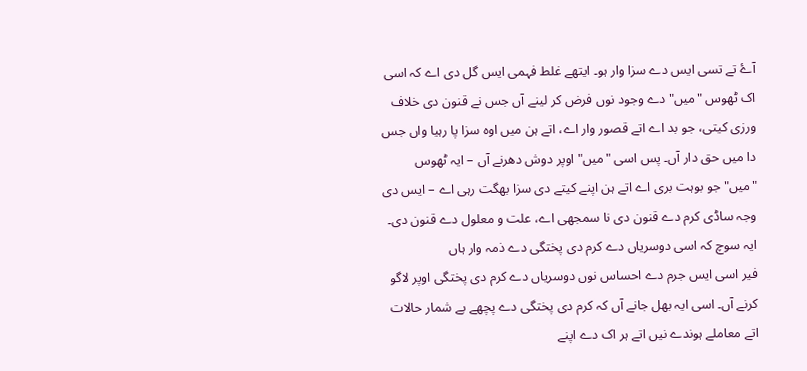آۓ تے تسی ایس دے سزا وار ہو۔ ایتھے غلط فہمی ایس گل دی اے کہ اسی اک ٹھوس "میں" دے وجود نوں فرض کر لینے آں جس نے قنون دی خلاف ورزی کیتی، جو بد اے اتے قصور وار اے، اتے ہن میں اوہ سزا پا رہیا واں جس دا میں حق دار آں۔ پس اسی "میں" اوپر دوش دھرنے آں – ایہ ٹھوس "میں" جو بوہت بری اے اتے ہن اپنے کیتے دی سزا بھگت رہی اے – ایس دی وجہ ساڈی کرم دے قنون دی نا سمجھی اے، علت و معلول دے قنون دی۔
ایہ سوچ کہ اسی دوسریاں دے کرم دی پختگی دے ذمہ وار ہاں
فیر اسی ایس جرم دے احساس نوں دوسریاں دے کرم دی پختگی اوپر لاگو کرنے آں۔ اسی ایہ بھل جانے آں کہ کرم دی پختگی دے پچھے بے شمار حالات اتے معاملے ہوندے نیں اتے ہر اک دے اپنے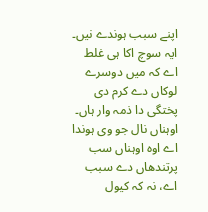اپنے سبب ہوندے نیں۔ ایہ سوچ اکا ہی غلط اے کہ میں دوسرے لوکاں دے کرم دی پختگی دا ذمہ وار ہاں۔ اوہناں نال جو وی ہوندا اے اوہ اوہناں سب پرتندھاں دے سبب اے، نہ کہ کیول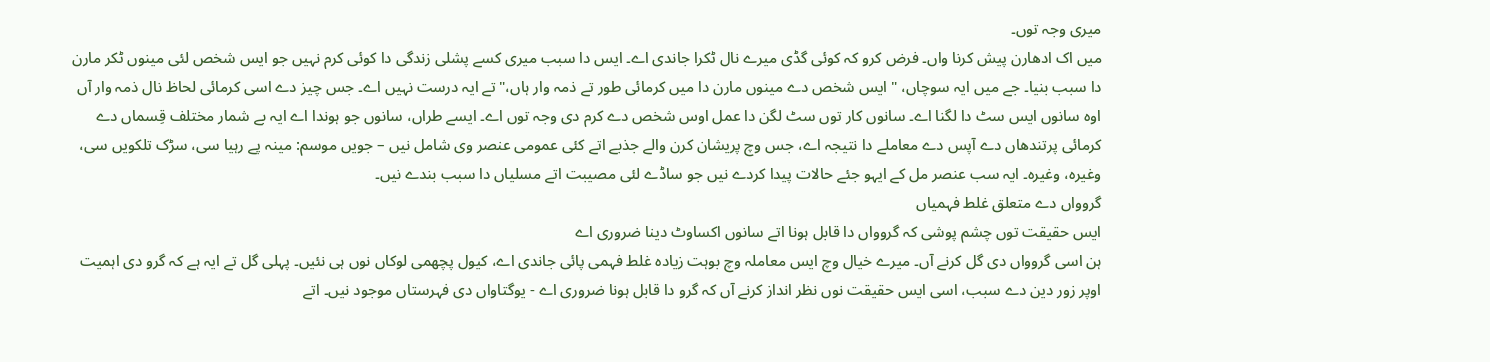میری وجہ توں۔
میں اک ادھارن پیش کرنا واں۔ فرض کرو کہ کوئی گڈی میرے نال ٹکرا جاندی اے۔ ایس دا سبب میری کسے پشلی زندگی دا کوئی کرم نہیں جو ایس شخص لئی مینوں ٹکر مارن دا سبب بنیا۔ جے میں ایہ سوچاں، " ایس شخص دے مینوں مارن دا میں کرمائی طور تے ذمہ وار ہاں،" تے ایہ درست نہیں اے۔ جس چیز دے اسی کرمائی لحاظ نال ذمہ وار آں اوہ سانوں ایس سٹ دا لگنا اے۔ سانوں کار توں سٹ لگن دا عمل اوس شخص دے کرم دی وجہ توں اے۔ ایسے طراں، سانوں جو ہوندا اے ایہ بے شمار مختلف قِسماں دے کرمائی پرتندھاں دے آپس دے معاملے دا نتیجہ اے، جس وچ پریشان کرن والے جذبے اتے کئی عمومی عنصر وی شامل نیں – جویں موسم: مینہ پے رہیا سی، سڑک تلکویں سی، وغیرہ، وغیرہ۔ ایہ سب عنصر مل کے ایہو جئے حالات پیدا کردے نیں جو ساڈے لئی مصیبت اتے مسلیاں دا سبب بندے نیں۔
گروواں دے متعلق غلط فہمیاں
ایس حقیقت توں چشم پوشی کہ گروواں دا قابل ہونا اتے سانوں اکساوٹ دینا ضروری اے
ہن اسی گروواں دی گل کرنے آں۔ میرے خیال وچ ایس معاملہ وچ بوہت زیادہ غلط فہمی پائی جاندی اے، کیول پچھمی لوکاں نوں ہی نئیں۔ پہلی گل تے ایہ ہے کہ گرو دی اہمیت اوپر زور دین دے سبب، اسی ایس حقیقت نوں نظر انداز کرنے آں کہ گرو دا قابل ہونا ضروری اے - یوگتاواں دی فہرستاں موجود نیں۔ اتے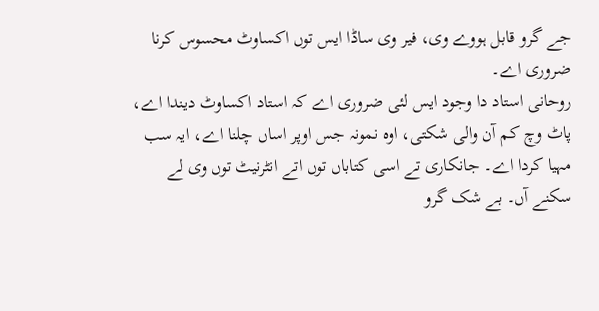جے گرو قابل ہووے وی، فیر وی ساڈا ایس توں اکساوٹ محسوس کرنا ضروری اے۔
روحانی استاد دا وجود ایس لئی ضروری اے کہ استاد اکساوٹ دیندا اے، پاٹ وچ کم آن والی شکتی، اوہ نمونہ جس اوپر اساں چلنا اے، ایہ سب مہیا کردا اے۔ جانکاری تے اسی کتاباں توں اتے انٹرنیٹ توں وی لے سکنے آں۔ بے شک گرو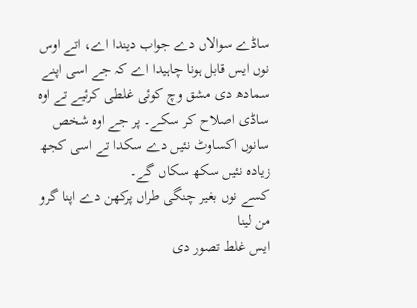ساڈے سوالاں دے جواب دیندا اے، اتے اوس نوں ایس قابل ہونا چاہیدا اے کہ جے اسی اپنے سمادھ دی مشق وچ کوئی غلطی کرئیے تے اوہ ساڈی اصلاح کر سکے۔ پر جے اوہ شخص سانوں اکساوٹ نئیں دے سکدا تے اسی کجھ زیادہ نئیں سکھ سکاں گے۔
کسے نوں بغیر چنگی طراں پرکھن دے اپنا گرو من لینا
ایس غلط تصور دی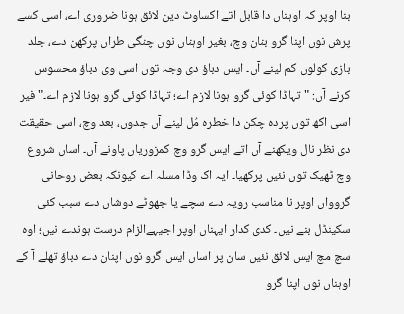بنا اوپر کہ اوہناں دا قابل اتے اکساوٹ دین لائق ہونا ضروری اے، اسی کسے پرش نوں اپنا گرو بنان وچ، بغیر اوہناں نوں چنگی طراں پرکھن دے، جلد بازی کولوں کم لینے آں۔ ایس دباؤ دی وجہ توں اسی وی دباؤ محسوس کرنے آں: "تہاڈا کوئی گرو ہونا لازم اے؛ تہاڈا کوئی گرو ہونا لازم اے۔" فیر اسی اکھ توں پردہ چکن دا خطرہ مُل لینے آں جدوں، بعد وچ، اسی حقیقت دی نظر نال ویکھنے آں اتے ایس گرو وچ کمزوریاں پاونے آں۔ اساں شروع وچ ٹھیک توں نئیں پرکھیا۔ ایہ اک وڈا مسلہ اے کیونکہ بعض روحانی گروواں اوپر نا مناسب رویہ دے سچے یا جھوٹے دوشاں دے سبب کئی سکینڈل بنے نیں۔ کدی کدار ایہناں اوپر اجیہےالزام درست ہوندے نیں؛ اوہ سچ مچ ایس لائق نئیں سان پر اساں ایس گرو نوں اپنان دے دباؤ تھلے آ کے اوہناں نوں اپنا گرو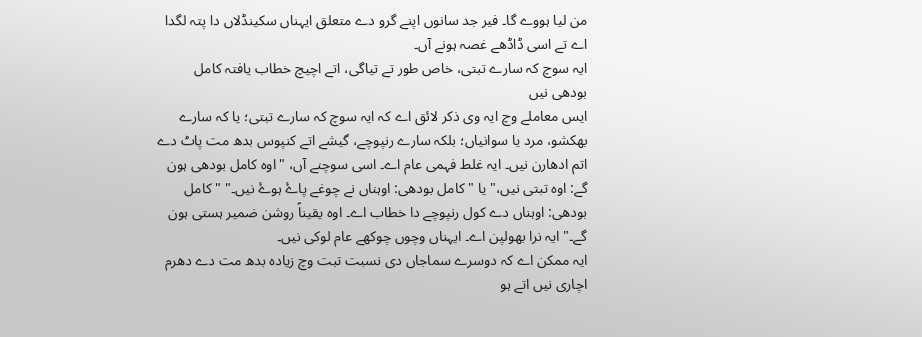من لیا ہووے گا۔ فیر جد سانوں اپنے گرو دے متعلق ایہناں سکینڈلاں دا پتہ لگدا اے تے اسی ڈاڈھے غصہ ہونے آں۔
ایہ سوچ کہ سارے تبتی، خاص طور تے تیاگی، اتے اچیچ خطاب یافتہ کامل بودھی نیں
ایس معاملے وچ ایہ وی ذکر لائق اے کہ ایہ سوچ کہ سارے تبتی؛ یا کہ سارے بھکشو، مرد یا سوانیاں؛ بلکہ سارے رنپوچے، گیشے اتے کنپوس بدھ مت پاٹ دے اتم ادھارن نیں۔ ایہ غلط فہمی عام اے۔ اسی سوچنے آں، "اوہ کامل بودھی ہون گے: اوہ تبتی نیں،" یا "کامل بودھی: اوہناں نے چوغے پاۓ ہوۓ نیں۔" "کامل بودھی: اوہناں دے کول رنپوچے دا خطاب اے۔ اوہ یقیناً روشن ضمیر ہستی ہون گے۔" ایہ نرا بھولپن اے۔ ایہناں وچوں چوکھے عام لوکی نیں۔
ایہ ممکن اے کہ دوسرے سماجاں دی نسبت تبت وچ زیادہ بدھ مت دے دھرم اچاری نیں اتے ہو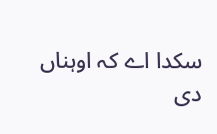سکدا اے کہ اوہناں دی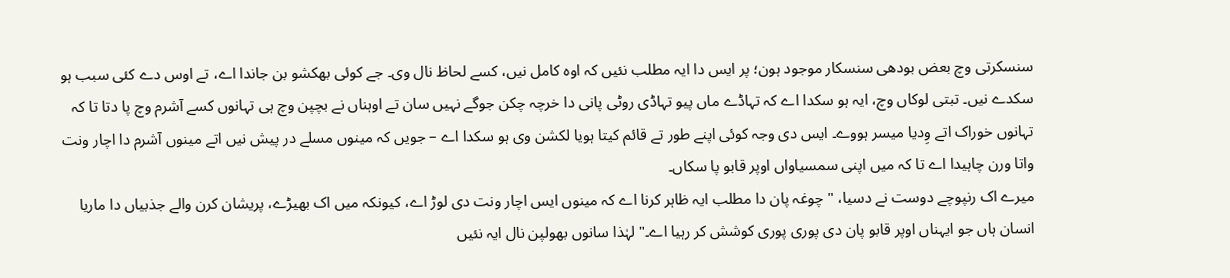سنسکرتی وچ بعض بودھی سنسکار موجود ہون؛ پر ایس دا ایہ مطلب نئیں کہ اوہ کامل نیں، کسے لحاظ نال وی۔ جے کوئی بھکشو بن جاندا اے، تے اوس دے کئی سبب ہو سکدے نیں۔ تبتی لوکاں وچ، ایہ ہو سکدا اے کہ تہاڈے ماں پیو تہاڈی روٹی پانی دا خرچہ چکن جوگے نہیں سان تے اوہناں نے بچپن وچ ہی تہانوں کسے آشرم وچ پا دتا تا کہ تہانوں خوراک اتے وِدیا میسر ہووے۔ ایس دی وجہ کوئی اپنے طور تے قائم کیتا ہویا لکشن وی ہو سکدا اے – جویں کہ مینوں مسلے در پیش نیں اتے مینوں آشرم دا اچار ونت واتا ورن چاہیدا اے تا کہ میں اپنی سمسیاواں اوپر قابو پا سکاں۔
میرے اک رنپوچے دوست نے دسیا، "چوغہ پان دا مطلب ایہ ظاہر کرنا اے کہ مینوں ایس اچار ونت دی لوڑ اے، کیونکہ میں اک بھیڑے، پریشان کرن والے جذبیاں دا ماریا انسان ہاں جو ایہناں اوپر قابو پان دی پوری پوری کوشش کر رہیا اے۔" لہٰذا سانوں بھولپن نال ایہ نئیں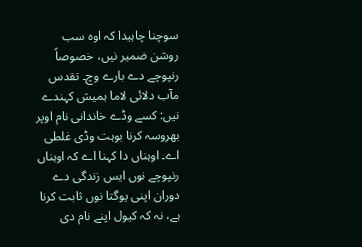سوچنا چاہیدا کہ اوہ سب روشن ضمیر نیں، خصوصاً رنپوچے دے بارے وچ۔ تقدس مآب دلائی لاما ہمیش کہندے نیں: کسے وڈے خاندانی نام اوپر بھروسہ کرنا بوہت وڈی غلطی اے۔ اوہناں دا کہنا اے کہ اوہناں رنپوچے نوں ایس زندگی دے دوران اپنی یوگتا نوں ثابت کرنا ہے، نہ کہ کیول اپنے نام دی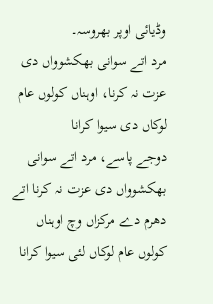وڈیائی اوپر بھروسہ۔
مرد اتے سوانی بھکشوواں دی عزت نہ کرنا، اوہناں کولوں عام لوکاں دی سیوا کرانا
دوجے پاسے، مرد اتے سوانی بھکشوواں دی عزت نہ کرنا اتے دھرم دے مرکزاں وچ اوہناں کولوں عام لوکاں لئی سیوا کرانا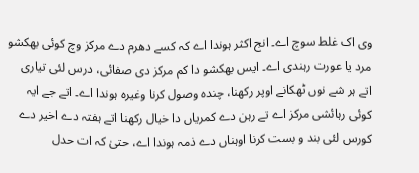وی اک غلط سوچ اے۔ انج اکثر ہوندا اے کہ کسے دھرم دے مرکز وچ کوئی بھکشو مرد یا عورت رہندی اے۔ ایس بھکشو دا کم مرکز دی صفائی، درس لئی تیاری اتے ہر شے نوں ٹھکانے اوپر رکھنا، چندہ وصول کرنا وغیرہ ہوندا اے۔ اتے جے ایہ کوئی رہائشی مرکز اے تے رہن دے کمریاں دا خیال رکھنا اتے ہفتہ دے اخیر دے کورس لئی بند و بست کرنا اوہناں دے ذمہ ہوندا اے، حتیٰ کہ ات حدل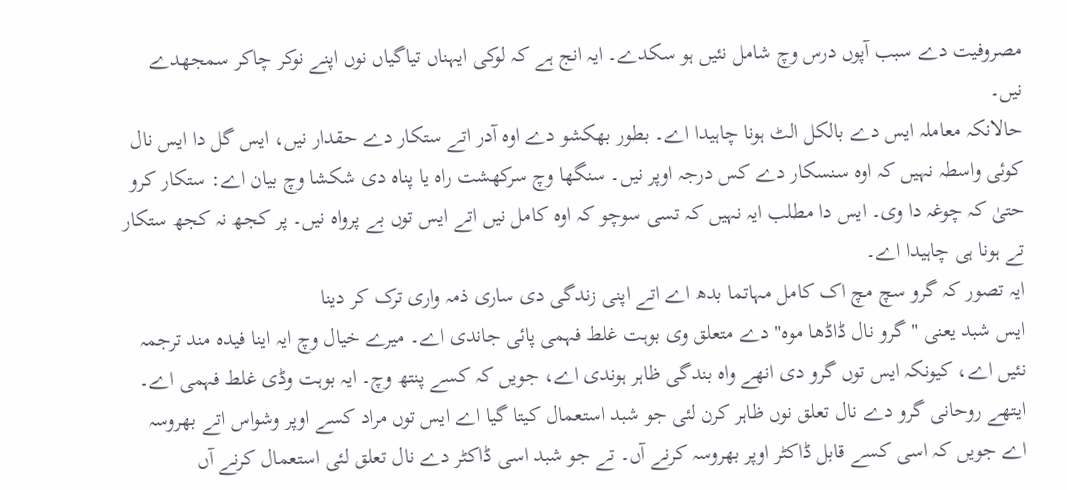مصروفیت دے سبب آپوں درس وچ شامل نئیں ہو سکدے۔ ایہ انج ہے کہ لوکی ایہناں تیاگیاں نوں اپنے نوکر چاکر سمجھدے نیں۔
حالانکہ معاملہ ایس دے بالکل الٹ ہونا چاہیدا اے۔ بطور بھکشو دے اوہ آدر اتے ستکار دے حقدار نیں، ایس گل دا ایس نال کوئی واسطہ نہیں کہ اوہ سنسکار دے کس درجہ اوپر نیں۔ سنگھا وچ سرکھشت راہ یا پناہ دی شکشا وچ بیان اے: ستکار کرو حتیٰ کہ چوغہ دا وی۔ ایس دا مطلب ایہ نہیں کہ تسی سوچو کہ اوہ کامل نیں اتے ایس توں بے پرواہ نیں۔ پر کجھ نہ کجھ ستکار تے ہونا ہی چاہیدا اے۔
ایہ تصور کہ گرو سچ مچ اک کامل مہاتما بدھ اے اتے اپنی زندگی دی ساری ذمہ واری ترک کر دینا
ایس شبد یعنی "گرو نال ڈاڈھا موہ" دے متعلق وی بوہت غلط فہمی پائی جاندی اے۔ میرے خیال وچ ایہ اینا فیدہ مند ترجمہ نئیں اے، کیونکہ ایس توں گرو دی انھے واہ بندگی ظاہر ہوندی اے، جویں کہ کسے پنتھ وچ۔ ایہ بوہت وڈی غلط فہمی اے۔ ایتھے روحانی گرو دے نال تعلق نوں ظاہر کرن لئی جو شبد استعمال کیتا گیا اے ایس توں مراد کسے اوپر وشواس اتے بھروسہ اے جویں کہ اسی کسے قابل ڈاکٹر اوپر بھروسہ کرنے آں۔ تے جو شبد اسی ڈاکٹر دے نال تعلق لئی استعمال کرنے آں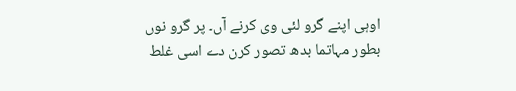اوہی اپنے گرو لئی وی کرنے آں۔ پر گرو نوں بطور مہاتما بدھ تصور کرن دے اسی غلط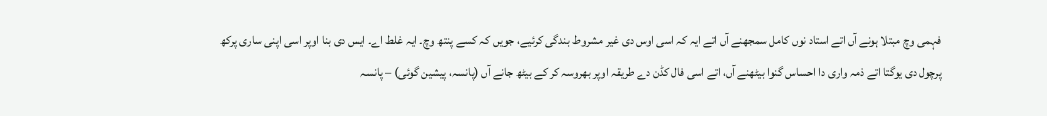فہمی وچ مبتلا ہونے آں اتے استاد نوں کامل سمجھنے آں اتے ایہ کہ اسی اوس دی غیر مشروط بندگی کرئیے، جویں کہ کسے پنتھ وچ۔ ایہ غلط اے۔ ایس دی بنا اوپر اسی اپنی ساری پرکھ پرچول دی یوگتا اتے ذمہ واری دا احساس گنوا بیٹھنے آں، اتے اسی فال کڈن دے طریقہ اوپر بھروسہ کر کے بیٹھ جانے آں (پانسہ، پیشین گوئی) – پانسہ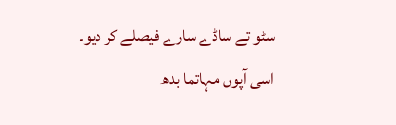سٹو تے ساڈے سارے فیصلے کر دیو۔
اسی آپوں مہاتما بدھ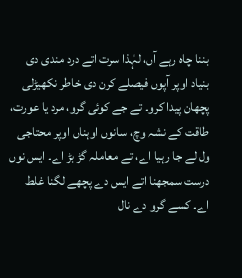بننا چاہ رہے آں، لہٰذا سرت اتے درد مندی دی بنیاد اوپر آپوں فیصلے کرن دی خاطر نکھیڑلی پچھان پیدا کرو۔ تے جے کوئی گرو، مرد یا عورت، طاقت کے نشہ وچ، سانوں اوہناں اوپر محتاجی ول لے جا رہیا اے، تے معاملہ گڑ بڑ اے۔ ایس نوں درست سمجھنا اتے ایس دے پچھے لگنا غلط اے۔ کسے گرو دے نال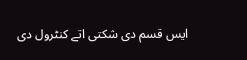ایس قسم دی شکتی اتے کنٹرول دی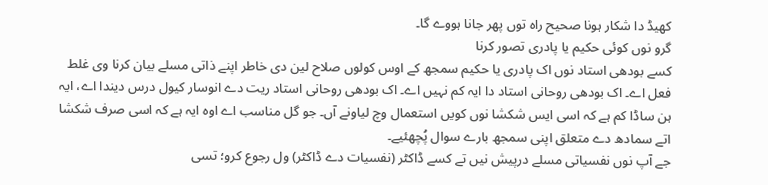کھیڈ دا شکار ہونا صحیح راہ توں پھر جانا ہووے گا۔
گرو نوں کوئی حکیم یا پادری تصور کرنا
کسے بودھی استاد نوں اک پادری یا حکیم سمجھ کے اوس کولوں صلاح لین دی خاطر اپنے ذاتی مسلے بیان کرنا وی غلط فعل اے۔ اک بودھی روحانی استاد دا ایہ کم نہیں اے۔ اک بودھی روحانی استاد ریت دے انوسار کیول درس دیندا اے، ایہ ہن ساڈا کم ہے کہ اسی ایس شکشا نوں کویں استعمال وچ لیاونے آں۔ جو گل مناسب اے اوہ ایہ ہے کہ اسی صرف شکشا اتے سمادھ دے متعلق اپنی سمجھ بارے سوال پُچھئیے۔
جے آپ نوں نفسیاتی مسلے درپیش نیں تے کسے ڈاکٹر (نفسیات دے ڈاکٹر) ول رجوع کرو؛ تسی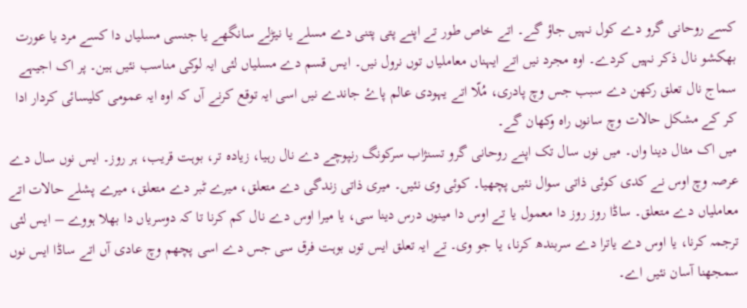کسے روحانی گرو دے کول نہیں جاؤ گے۔ اتے خاص طور تے اپنے پتی پتنی دے مسلے یا نیڑلے سانگھے یا جنسی مسلیاں دا کسے مرد یا عورت بھکشو نال ذکر نہیں کردے۔ اوہ مجرد نیں اتے ایہناں معاملیاں توں نرول نیں۔ ایس قسم دے مسلیاں لئی ایہ لوکی مناسب نئیں ہین۔ پر اک اجیہے سماج نال تعلق رکھن دے سبب جس وچ پادری، مُلّا اتے یہودی عالم پاۓ جاندے نیں اسی ایہ توقع کرنے آں کہ اوہ ایہ عمومی کلیسائی کردار ادا کر کے مشکل حالات وچ سانوں راہ وکھان گے۔
میں اک مثال دینا واں۔ میں نوں سال تک اپنے روحانی گرو تسنژاب سرکونگ رنپوچے دے نال رہیا، زیادہ تر، بوہت قریب، ہر روز۔ ایس نوں سال دے عرصہ وچ اوس نے کدی کوئی ذاتی سوال نئیں پچھیا۔ کوئی وی نئیں۔ میری ذاتی زندگی دے متعلق، میرے ٹبر دے متعلق، میرے پشلے حالات اتے معاملیاں دے متعلق۔ ساڈا روز روز دا معمول یا تے اوس دا مینوں درس دینا سی، یا میرا اوس دے نال کم کرنا تا کہ دوسریاں دا بھلا ہووے – ایس لئی ترجمہ کرنا، یا اوس دے یاترا دے سربندھ کرنا، یا جو وی۔ تے ایہ تعلق ایس توں بوہت فرق سی جس دے اسی پچھم وچ عادی آں اتے ساڈا ایس نوں سمجھنا آسان نئیں اے۔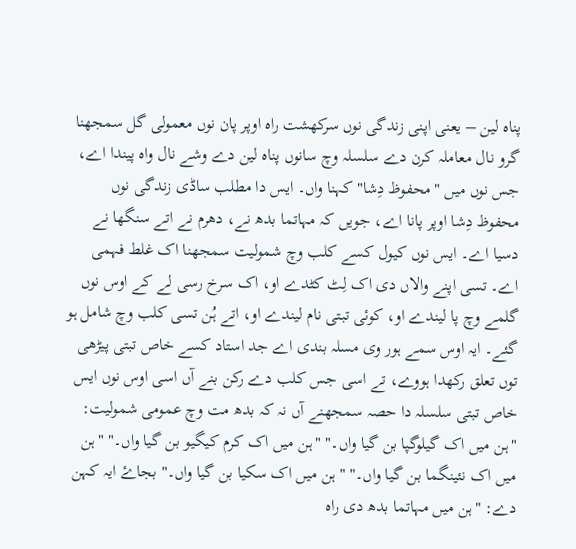پناہ لین – یعنی اپنی زندگی نوں سرکھشت راہ اوپر پان نوں معمولی گل سمجھنا
گرو نال معاملہ کرن دے سلسلہ وچ سانوں پناہ لین دے وشے نال واہ پیندا اے، جس نوں میں "محفوظ دِشا" کہنا واں۔ ایس دا مطلب ساڈی زندگی نوں محفوظ دِشا اوپر پانا اے، جویں کہ مہاتما بدھ نے، دھرم نے اتے سنگھا نے دسیا اے۔ ایس نوں کیول کسے کلب وچ شمولیت سمجھنا اک غلط فہمی اے۔ تسی اپنے والاں دی اک لِٹ کٹدے او، اک سرخ رسی لے کے اوس نوں گلمے وچ پا لیندے او، کوئی تبتی نام لیندے او، اتے ہُن تسی کلب وچ شامل ہو گئے۔ ایہ اوس سمے ہور وی مسلہ بندی اے جد استاد کسے خاص تبتی پیڑھی توں تعلق رکھدا ہووے، تے اسی جس کلب دے رکن بنے آں اسی اوس نوں ایس خاص تبتی سلسلہ دا حصہ سمجھنے آں نہ کہ بدھ مت وچ عمومی شمولیت: "ہن میں اک گیلوگپا بن گیا واں۔" "ہن میں اک کرم کیگیو بن گیا واں۔" "ہن میں اک نئینگما بن گیا واں۔" " ہن میں اک سکیا بن گیا واں۔" بجاۓ ایہ کہن دے: "ہن میں مہاتما بدھ دی راہ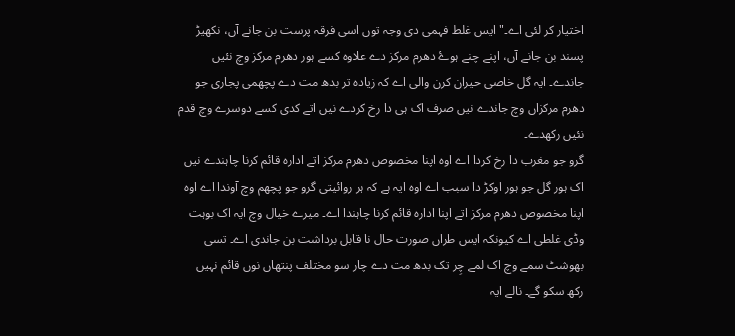اختیار کر لئی اے۔" ایس غلط فہمی دی وجہ توں اسی فرقہ پرست بن جانے آں، نکھیڑ پسند بن جانے آں، اپنے چنے ہوۓ دھرم مرکز دے علاوہ کسے ہور دھرم مرکز وچ نئیں جاندے۔ ایہ گل خاصی حیران کرن والی اے کہ زیادہ تر بدھ مت دے پچھمی پجاری جو دھرم مرکزاں وچ جاندے نیں صرف اک ہی دا رخ کردے نیں اتے کدی کسے دوسرے وچ قدم نئیں رکھدے۔
گرو جو مغرب دا رخ کردا اے اوہ اپنا مخصوص دھرم مرکز اتے ادارہ قائم کرنا چاہندے نیں
اک ہور گل جو ہور اوکڑ دا سبب اے اوہ ایہ ہے کہ ہر روائیتی گرو جو پچھم وچ آوندا اے اوہ اپنا مخصوص دھرم مرکز اتے اپنا ادارہ قائم کرنا چاہندا اے۔ میرے خیال وچ ایہ اک بوہت وڈی غلطی اے کیونکہ ایس طراں صورت حال نا قابل برداشت بن جاندی اے۔ تسی بھوشٹ سمے وچ اک لمے چِر تک بدھ مت دے چار سو مختلف پنتھاں نوں قائم نہیں رکھ سکو گے۔ نالے ایہ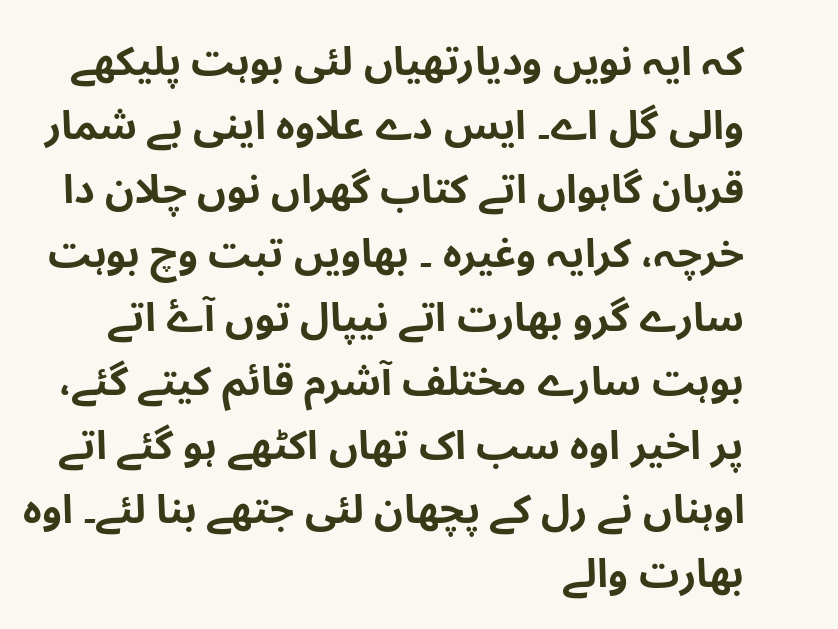کہ ایہ نویں ودیارتھیاں لئی بوہت پلیکھے والی گل اے۔ ایس دے علاوہ اینی بے شمار قربان گاہواں اتے کتاب گھراں نوں چلان دا خرچہ، کرایہ وغیرہ ۔ بھاویں تبت وچ بوہت سارے گرو بھارت اتے نیپال توں آۓ اتے بوہت سارے مختلف آشرم قائم کیتے گئے، پر اخیر اوہ سب اک تھاں اکٹھے ہو گئے اتے اوہناں نے رل کے پچھان لئی جتھے بنا لئے۔ اوہ بھارت والے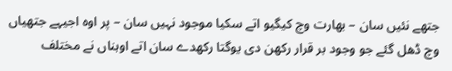جتھے نئیں سان – بھارت وچ کیگیو اتے سکیا موجود نہیں سان – پر اوہ اجیہے جتھیاں وچ ڈھل گئے جو وجود بر قرار رکھن دی یوگتا رکھدے سان اتے اوہناں نے مختلف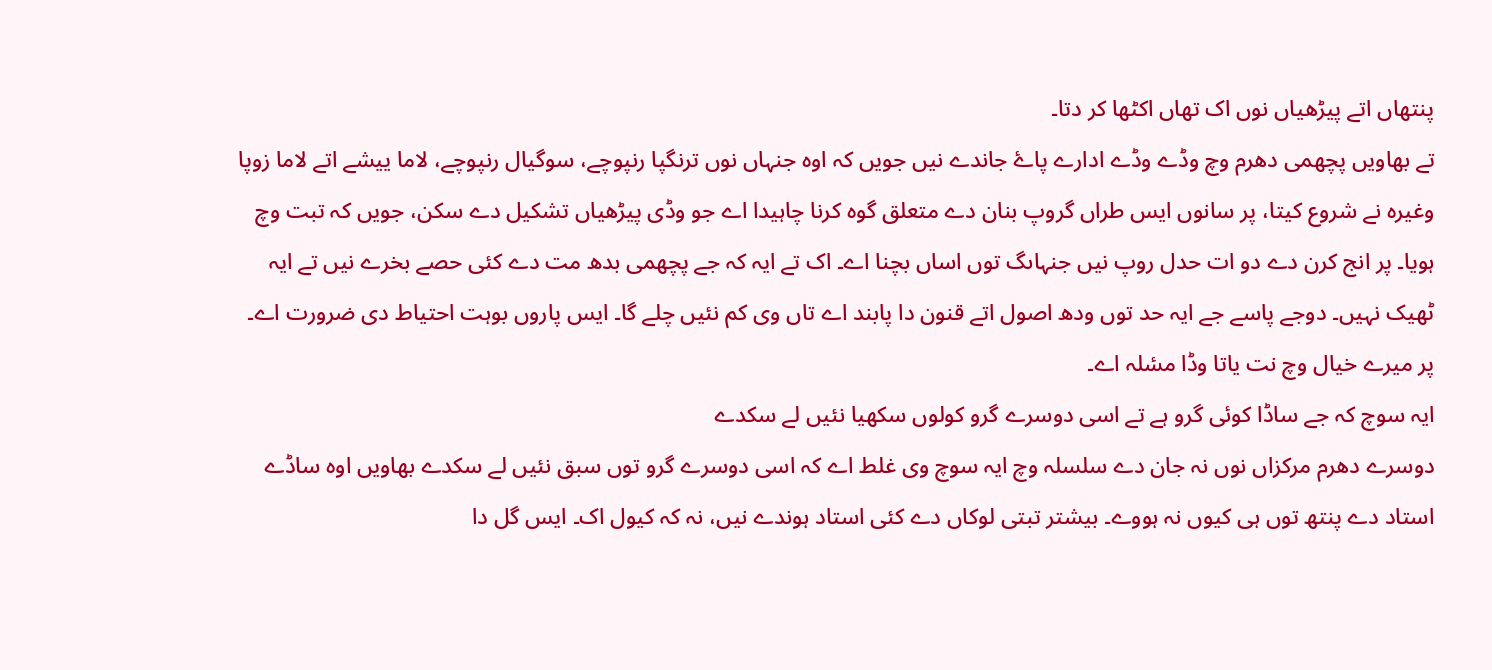پنتھاں اتے پیڑھیاں نوں اک تھاں اکٹھا کر دتا۔
تے بھاویں پچھمی دھرم وچ وڈے وڈے ادارے پاۓ جاندے نیں جویں کہ اوہ جنہاں نوں ترنگپا رنپوچے، سوگیال رنپوچے، لاما ییشے اتے لاما زوپا وغیرہ نے شروع کیتا، پر سانوں ایس طراں گروپ بنان دے متعلق گوہ کرنا چاہیدا اے جو وڈی پیڑھیاں تشکیل دے سکن، جویں کہ تبت وچ ہویا۔ پر انج کرن دے دو ات حدل روپ نیں جنہاںگ توں اساں بچنا اے۔ اک تے ایہ کہ جے پچھمی بدھ مت دے کئی حصے بخرے نیں تے ایہ ٹھیک نہیں۔ دوجے پاسے جے ایہ حد توں ودھ اصول اتے قنون دا پابند اے تاں وی کم نئیں چلے گا۔ ایس پاروں بوہت احتیاط دی ضرورت اے۔ پر میرے خیال وچ نت یاتا وڈا مسٔلہ اے۔
ایہ سوچ کہ جے ساڈا کوئی گرو ہے تے اسی دوسرے گرو کولوں سکھیا نئیں لے سکدے
دوسرے دھرم مرکزاں نوں نہ جان دے سلسلہ وچ ایہ سوچ وی غلط اے کہ اسی دوسرے گرو توں سبق نئیں لے سکدے بھاویں اوہ ساڈے استاد دے پنتھ توں ہی کیوں نہ ہووے۔ بیشتر تبتی لوکاں دے کئی استاد ہوندے نیں، نہ کہ کیول اک۔ ایس گل دا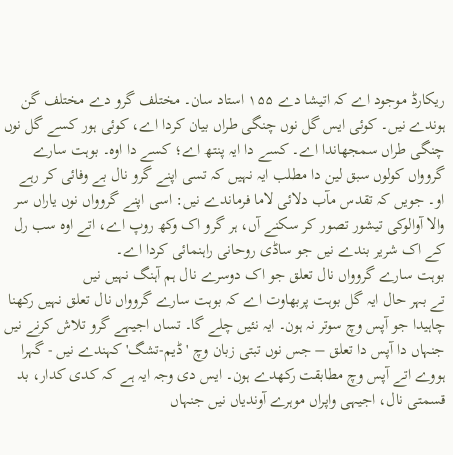ریکارڈ موجود اے کہ اتیشا دے ۱۵۵ استاد سان۔ مختلف گرو دے مختلف گن ہوندے نیں۔ کوئی ایس گل نوں چنگی طراں بیان کردا اے، کوئی ہور کسے گل نوں چنگی طراں سمجھاندا اے۔ کسے دا ایہ پنتھ اے؛ کسے دا اوہ۔ بوہت سارے گروواں کولوں سبق لین دا مطلب ایہ نہیں کہ تسی اپنے گرو نال بے وفائی کر رہے او۔ جویں کہ تقدس مآب دلائی لاما فرماندے نیں: اسی اپنے گروواں نوں یاراں سر والا آوالوکی تیشور تصور کر سکنے آں، ہر گرو اک وکھ روپ اے، اتے اوہ سب رل کے اک شریر بندے نیں جو ساڈی روحانی راہنمائی کردا اے۔
بوہت سارے گروواں نال تعلق جو اک دوسرے نال ہم آہنگ نہیں نیں
تے بہر حال ایہ گل بوہت پربھاوت اے کہ بوہت سارے گروواں نال تعلق نہیں رکھنا چاہیدا جو آپس وچ سوتر نہ ہون۔ ایہ نئیں چلے گا۔ تساں اجیہے گرو تلاش کرنے نیں جنہاں دا آپس دا تعلق – جس نوں تبتی زبان وچ 'ڈیم-تشگ' کہندے نیں - گہرا ہووے اتے آپس وچ مطابقت رکھدے ہون۔ ایس دی وجہ ایہ ہے کہ کدی کدار، بد قسمتی نال، اجیہی واپراں موہرے آوندیاں نیں جنہاں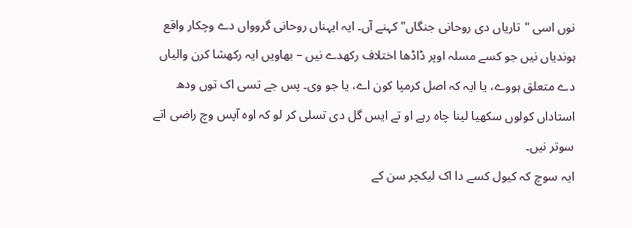نوں اسی "تاریاں دی روحانی جنگاں" کہنے آں۔ ایہ ایہناں روحانی گروواں دے وچکار واقع ہوندیاں نیں جو کسے مسلہ اوپر ڈاڈھا اختلاف رکھدے نیں – بھاویں ایہ رکھشا کرن والیاں دے متعلق ہووے، یا ایہ کہ اصل کرمپا کون اے، یا جو وی۔ پس جے تسی اک توں ودھ استاداں کولوں سکھیا لینا چاہ رہے او تے ایس گل دی تسلی کر لو کہ اوہ آپس وچ راضی اتے سوتر نیں۔
ایہ سوچ کہ کیول کسے دا اک لیکچر سن کے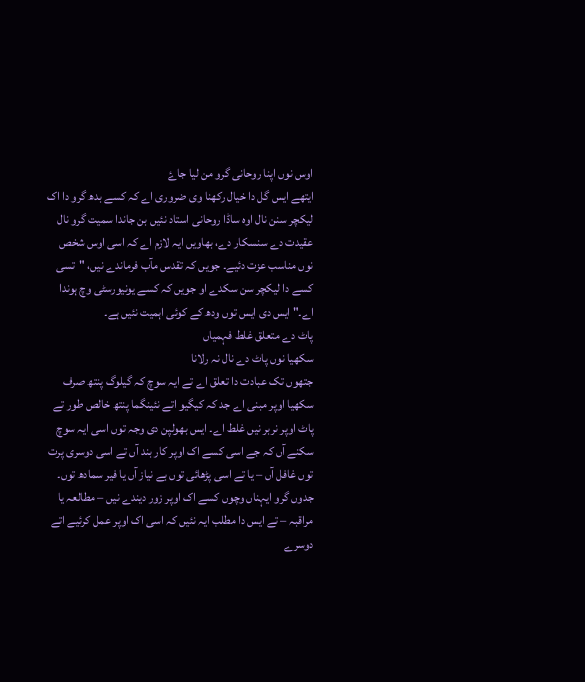اوس نوں اپنا روحانی گرو من لیا جاۓ
ایتھے ایس گل دا خیال رکھنا وی ضروری اے کہ کسے بدھ گرو دا اک لیکچر سنن نال اوہ ساڈا روحانی استاد نئیں بن جاندا سمیت گرو نال عقیدت دے سنسکار دے، بھاویں ایہ لازم اے کہ اسی اوس شخص نوں مناسب عزت دئیے۔ جویں کہ تقدس مآب فرماندے نیں، "تسی کسے دا لیکچر سن سکدے او جویں کہ کسے یونیورسٹی وچ ہوندا اے۔" ایس دی ایس توں ودھ کے کوئی اہمیت نئیں ہے۔
پاٹ دے متعلق غلط فہمیاں
سکھیا نوں پاٹ دے نال نہ رلانا
جتھوں تک عبادت دا تعلق اے تے ایہ سوچ کہ گیلوگ پنتھ صرف سکھیا اوپر مبنی اے جد کہ کیگیو اتے نئینگما پنتھ خالص طور تے پاٹ اوپر نربر نیں غلط اے۔ ایس بھولپن دی وجہ توں اسی ایہ سوچ سکنے آں کہ جے اسی کسے اک اوپر کار بند آں تے اسی دوسری پرت توں غافل آں – یا تے اسی پڑھائی توں بے نیاز آں یا فیر سمادھ توں۔ جدوں گرو ایہناں وچوں کسے اک اوپر زور دیندے نیں – مطالعہ یا مراقبہ – تے ایس دا مطلب ایہ نئیں کہ اسی اک اوپر عمل کرئیے اتے دوسرے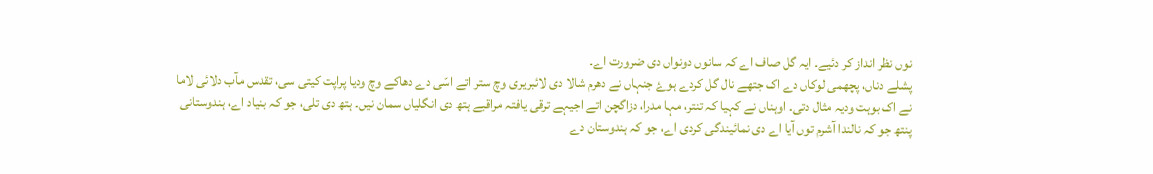نوں نظر انداز کر دئیے۔ ایہ گل صاف اے کہ سانوں دونواں دی ضرورت اے۔
پشلے دناں، پچھمی لوکاں دے اک جتھے نال گل کردے ہوۓ جنہاں نے دھرم شالا دی لائبریری وچ ستر اتے اسّی دے دھاکے وچ ودیا پراپت کیتی سی، تقدس مآب دلائی لاما نے اک بوہت ودیہ مثال دتی۔ اوہناں نے کہیا کہ تنتر، مہا مدرا، دزاگچن اتے اجیہے ترقی یافتہ مراقبے ہتھ دی انگلیاں سمان نیں۔ ہتھ دی تلی، جو کہ بنیاد اے، ہندوستانی پنتھ جو کہ نالندا آشرم توں آیا اے دی نمائیندگی کردی اے، جو کہ ہندوستان دے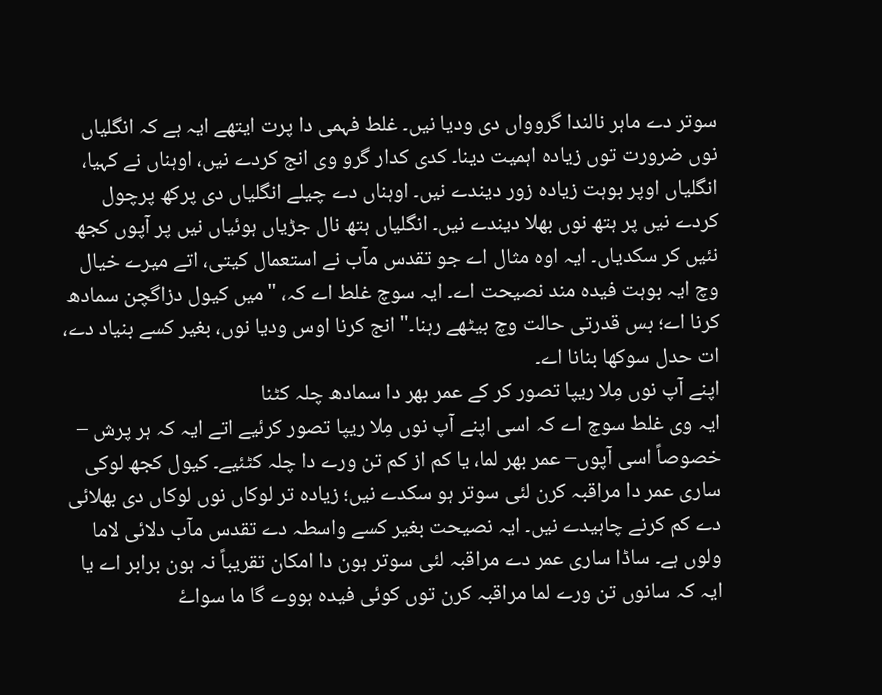سوتر دے ماہر نالندا گروواں دی ودیا نیں۔ غلط فہمی دا پرت ایتھے ایہ ہے کہ انگلیاں نوں ضرورت توں زیادہ اہمیت دینا۔ کدی کدار گرو وی انج کردے نیں، اوہناں نے کہیا، انگلیاں اوپر بوہت زیادہ زور دیندے نیں۔ اوہناں دے چیلے انگلیاں دی پرکھ پرچول کردے نیں پر ہتھ نوں بھلا دیندے نیں۔ انگلیاں ہتھ نال جڑیاں ہوئیاں نیں پر آپوں کجھ نئیں کر سکدیاں۔ ایہ اوہ مثال اے جو تقدس مآب نے استعمال کیتی، اتے میرے خیال وچ ایہ بوہت فیدہ مند نصیحت اے۔ ایہ سوچ غلط اے کہ، "میں کیول دزاگچن سمادھ کرنا اے؛ بس قدرتی حالت وچ بیٹھے رہنا۔" انج کرنا اوس ودیا نوں، بغیر کسے بنیاد دے، ات حدل سوکھا بنانا اے۔
اپنے آپ نوں مِلا ریپا تصور کر کے عمر بھر دا سمادھ چلہ کٹنا
ایہ وی غلط سوچ اے کہ اسی اپنے آپ نوں مِلا ریپا تصور کرئیے اتے ایہ کہ ہر پرش – خصوصاً اسی آپوں– عمر بھر لما، یا کم از کم تن ورے دا چلہ کٹئیے۔ کیول کجھ لوکی ساری عمر دا مراقبہ کرن لئی سوتر ہو سکدے نیں؛ زیادہ تر لوکاں نوں لوکاں دی بھلائی دے کم کرنے چاہیدے نیں۔ ایہ نصیحت بغیر کسے واسطہ دے تقدس مآب دلائی لاما ولوں ہے۔ ساڈا ساری عمر دے مراقبہ لئی سوتر ہون دا امکان تقریباً نہ ہون برابر اے یا ایہ کہ سانوں تن ورے لما مراقبہ کرن توں کوئی فیدہ ہووے گا ما سواۓ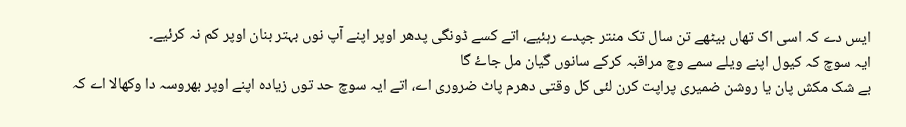ایس دے کہ اسی اک تھاں بیٹھے تن سال تک منتر جپدے رہئیے، اتے کسے ڈونگی پدھر اوپر اپنے آپ نوں بہتر بنان اوپر کم نہ کرئیے۔
ایہ سوچ کہ کیول اپنے ویلے سمے وچ مراقبہ کرکے سانوں گیان مل جاۓ گا
بے شک مکش پان یا روشن ضمیری پراپت کرن لئی کل وقتی دھرم پاٹ ضروری اے، اتے ایہ سوچ حد توں زیادہ اپنے اوپر بھروسہ دا وکھالا اے کہ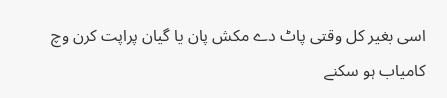اسی بغیر کل وقتی پاٹ دے مکش پان یا گیان پراپت کرن وچ کامیاب ہو سکنے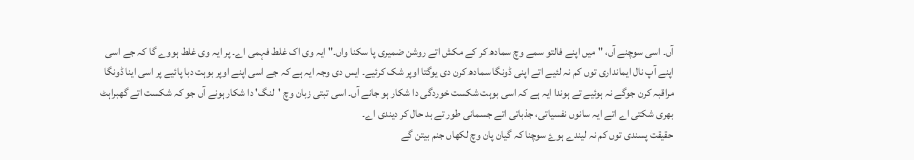آں۔ اسی سوچنے آں، " میں اپنے فالتو سمے وچ سمادھ کر کے مکش اتے روشن ضمیری پا سکنا واں۔" ایہ وی اک غلط فہمی اے۔ پر ایہ وی غلط ہووے گا کہ جے اسی اپنے آپ نال ایمانداری توں کم نہ لئیے اتے اپنی ڈونگا سمادھ کرن دی یوگتا اوپر شک کرئیے۔ ایس دی وجہ ایہ ہے کہ جے اسی اپنے اوپر بوہت دبا پائیے پر اسی اینا ڈونگا مراقبہ کرن جوگے نہ ہوئیے تے ہوندا ایہ ہے کہ اسی بوہت شکست خوردگی دا شکار ہو جانے آں۔ اسی تبتی زبان وچ 'لنگ' دا شکار ہونے آں جو کہ شکست اتے گھبراہٹ بھری شکتی اے اتے ایہ سانوں نفسیاتی، جذباتی اتے جسمانی طور تے بد حال کر دیندی اے۔
حقیقت پسندی توں کم نہ لیندے ہوۓ سوچنا کہ گیان پان وچ لکھاں جنم بیتن گے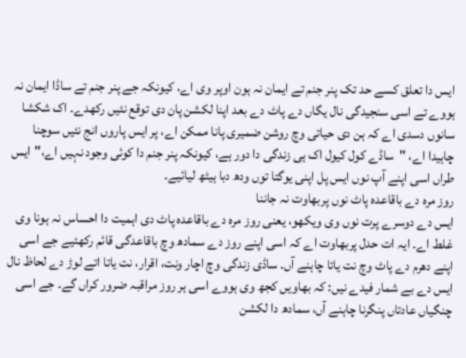ایس دا تعلق کسے حد تک پنر جنم تے ایمان نہ ہون اوپر وی اے، کیونکہ جے پنر جنم تے ساڈا ایمان نہ ہووے تے اسی سنجیدگی نال یگاں دے پاٹ دے بعد اپنا لکشن پان دی توقع نئیں رکھدے۔ اک شکشا سانوں دسدی اے کہ ہن دی حیاتی وچ روشن ضمیری پانا ممکن اے، پر ایس پاروں انج نئیں سوچنا چاہیدا اے، "ساڈے کول کیول اک ہی زندگی دا دور ہے، کیونکہ پنر جنم دا کوئی وجود نہیں اے،"ایس طراں اسی اپنے آپ نوں ایس پل اپنی یوگتا توں ودھ دبا ہیٹھ لیائیے۔
روز مرہ دے باقاعدہ پاٹ نوں پربھاوت نہ جاننا
ایس دے دوسرے پرت نوں وی ویکھو، یعنی روز مرہ دے باقاعدہ پاٹ دی اہمیت دا احساس نہ ہونا وی غلط اے۔ ایہ ات حدل پربھاوت اے کہ اسی اپنے روز دے سمادھ وچ باقاعدگی قائم رکھئیے جے اسی اپنے دھرم دے پاٹ وچ نت یاتا چاہنے آں۔ ساڈی زندگی وچ اچار ونت، اقرار، نت یاتا اتے لوڑ دے لحاظ نال ایس دے بے شمار فیدے نیں: کہ بھاویں کجھ وی ہووے اسی ہر روز مراقبہ ضرور کراں گے۔ جے اسی چنگیاں عادتاں پنگرنا چاہنے آں، سمادھ دا لکشن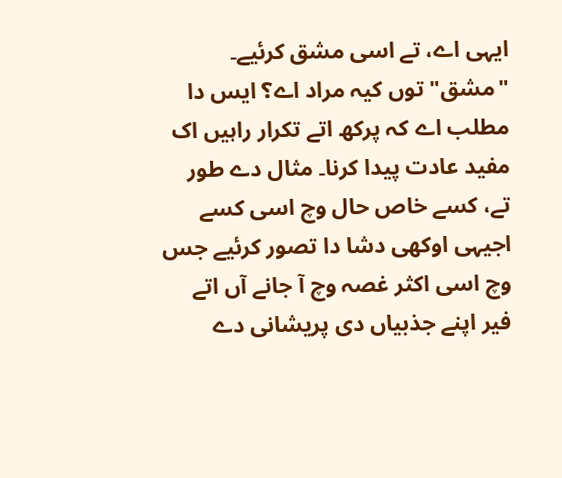ایہی اے، تے اسی مشق کرئیے۔
"مشق" توں کیہ مراد اے؟ ایس دا مطلب اے کہ پرکھ اتے تکرار راہیں اک مفید عادت پیدا کرنا۔ مثال دے طور تے، کسے خاص حال وچ اسی کسے اجیہی اوکھی دشا دا تصور کرئیے جس وچ اسی اکثر غصہ وچ آ جانے آں اتے فیر اپنے جذبیاں دی پریشانی دے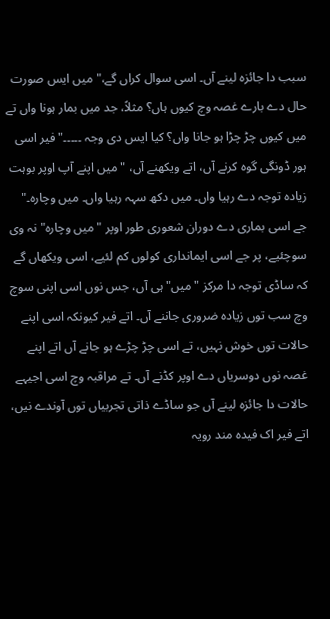سبب دا جائزہ لینے آں۔ اسی سوال کراں گے،"میں ایس صورت حال دے بارے غصہ وچ کیوں ہاں؟ مثلاً، جد میں بمار ہونا واں تے میں کیوں چڑ چڑا ہو جانا واں؟ کیا ایس دی وجہ ۔۔۔۔۔" فیر اسی ہور ڈونگی گوہ کرنے آں، اتے ویکھنے آں، "میں اپنے آپ اوپر بوہت زیادہ توجہ دے رہیا واں۔ میں دکھ سہہ رہیا واں۔ میں وچارہ۔"
جے اسی بماری دے دوران شعوری طور اوپر "میں وچارہ" نہ وی سوچئیے، پر جے اسی ایمانداری کولوں کم لئیے، اسی ویکھاں گے کہ ساڈی توجہ دا مرکز "میں" ہی آں، جس نوں اسی اپنی سوچ وچ سب توں زیادہ ضروری جاننے آں۔ اتے فیر کیونکہ اسی اپنے حالات توں خوش نہیں، تے اسی چڑ چڑے ہو جانے آں اتے اپنے غصہ نوں دوسریاں دے اوپر کڈنے آں۔ تے مراقبہ وچ اسی اجیہے حالات دا جائزہ لینے آں جو ساڈے ذاتی تجربیاں توں آوندے نیں، اتے فیر اک فیدہ مند رویہ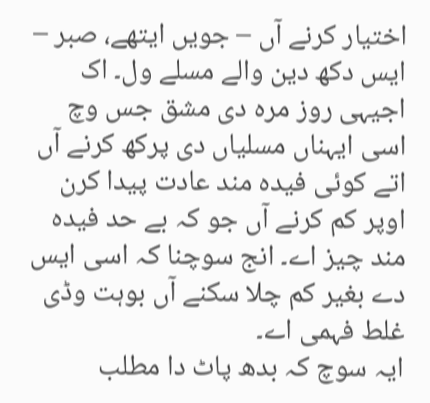اختیار کرنے آں – جویں ایتھے، صبر – ایس دکھ دین والے مسلے ول۔ اک اجیہی روز مرہ دی مشق جس وچ اسی ایہناں مسلیاں دی پرکھ کرنے آں اتے کوئی فیدہ مند عادت پیدا کرن اوپر کم کرنے آں جو کہ بے حد فیدہ مند چیز اے۔ انج سوچنا کہ اسی ایس دے بغیر کم چلا سکنے آں بوہت وڈی غلط فہمی اے۔
ایہ سوچ کہ بدھ پاٹ دا مطلب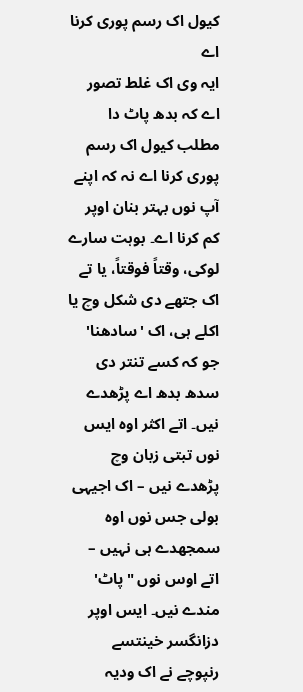کیول اک رسم پوری کرنا اے
ایہ وی اک غلط تصور اے کہ بدھ پاٹ دا مطلب کیول اک رسم پوری کرنا اے نہ کہ اپنے آپ نوں بہتر بنان اوپر کم کرنا اے۔ بوہت سارے لوکی، وقتاً فوقتاً، یا تے اک جتھے دی شکل وچ یا اکلے ہی، اک 'سادھنا' جو کہ کسے تنتر دی سدھ بدھ اے پڑھدے نیں۔ اتے اکثر اوہ ایس نوں تبتی زبان وچ پڑھدے نیں – اک اجیہی بولی جس نوں اوہ سمجھدے ہی نہیں – اتے اوس نوں "پاٹ' مندے نیں۔ ایس اوپر دزانگسر خینتسے رنپوچے نے اک ودیہ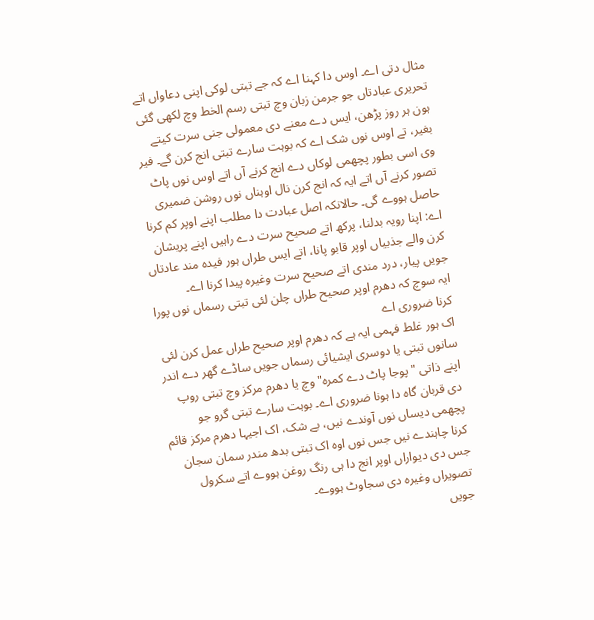مثال دتی اے۔ اوس دا کہنا اے کہ جے تبتی لوکی اپنی دعاواں اتے تحریری عبادتاں جو جرمن زبان وچ تبتی رسم الخط وچ لکھی گئی ہون ہر روز پڑھن، ایس دے معنے دی معمولی جنی سرت کیتے بغیر، تے اوس نوں شک اے کہ بوہت سارے تبتی انج کرن گے۔ فیر وی اسی بطور پچھمی لوکاں دے انج کرنے آں اتے اوس نوں پاٹ تصور کرنے آں اتے ایہ کہ انج کرن نال اوہناں نوں روشن ضمیری حاصل ہووے گی۔ حالانکہ اصل عبادت دا مطلب اپنے اوپر کم کرنا اے: اپنا رویہ بدلنا، پرکھ اتے صحیح سرت دے راہیں اپنے پریشان کرن والے جذبیاں اوپر قابو پانا، اتے ایس طراں ہور فیدہ مند عادتاں جویں پیار، درد مندی اتے صحیح سرت وغیرہ پیدا کرنا اے۔
ایہ سوچ کہ دھرم اوپر صحیح طراں چلن لئی تبتی رسماں نوں پورا کرنا ضروری اے
اک ہور غلط فہمی ایہ ہے کہ دھرم اوپر صحیح طراں عمل کرن لئی سانوں تبتی یا دوسری ایشیائی رسماں جویں ساڈے گھر دے اندر اپنے ذاتی "پوجا پاٹ دے کمرہ" وچ یا دھرم مرکز وچ تبتی روپ دی قربان گاہ دا ہونا ضروری اے۔ بوہت سارے تبتی گرو جو پچھمی دیساں نوں آوندے نیں، بے شک، اک اجیہا دھرم مرکز قائم کرنا چاہندے نیں جس نوں اوہ اک تبتی بدھ مندر سمان سجان جس دی دیواراں اوپر انج دا ہی رنگ روغن ہووے اتے سکرول تصویراں وغیرہ دی سجاوٹ ہووے۔
جویں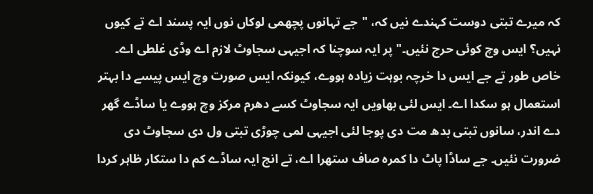کہ میرے تبتی دوست کہندے نیں کہ، "جے تہانوں پچھمی لوکاں نوں ایہ پسند اے تے کیوں نہیں؟ ایس وچ کوئی حرج نئیں۔" پر ایہ سوچنا کہ اجیہی سجاوٹ لازم اے وڈی غلطی اے۔ خاص طور تے جے ایس دا خرچہ بوہت زیادہ ہووے، کیونکہ ایس صورت وچ ایس پیسے دا بہتر استعمال ہو سکدا اے۔ ایس لئی بھاویں ایہ سجاوٹ کسے دھرم مرکز وچ ہووے یا ساڈے گھر دے اندر، سانوں تبتی بدھ مت دی پوجا لئی اجیہی لمی چوڑی تبتی ول دی سجاوٹ دی ضرورت نئیں۔ جے ساڈا پاٹ دا کمرہ صاف ستھرا اے، تے انج ایہ ساڈے کم دا ستکار ظاہر کردا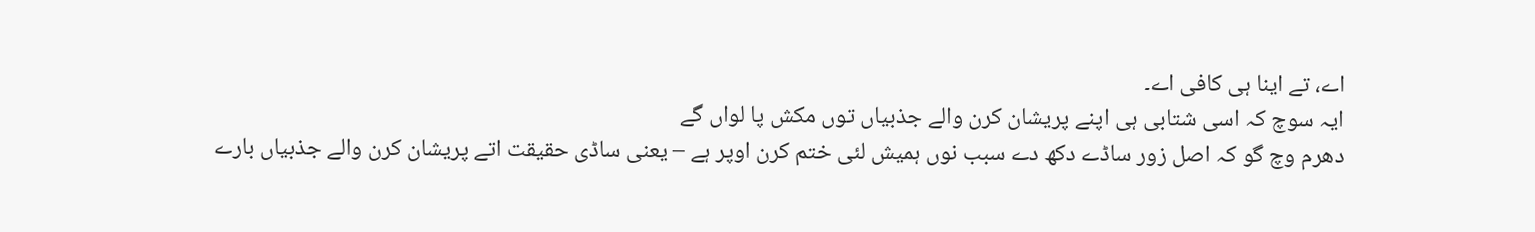اے، تے اینا ہی کافی اے۔
ایہ سوچ کہ اسی شتابی ہی اپنے پریشان کرن والے جذبیاں توں مکش پا لواں گے
دھرم وچ گو کہ اصل زور ساڈے دکھ دے سبب نوں ہمیش لئی ختم کرن اوپر ہے – یعنی ساڈی حقیقت اتے پریشان کرن والے جذبیاں بارے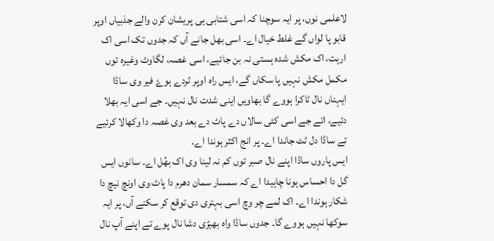لاعلمی نوں، پر ایہ سوچنا کہ اسی شتابی ہی پریشان کرن والے جذبیاں اوپر قابو پا لواں گے غلط خیال اے۔ اسی بھل جانے آں کہ جدوں تک اسی اک ارہت، اک مکش شدہ ہستی نہ بن جائیے، اسی غصہ، لگاوٹ وغیرہ توں مکمل مکش نہیں پا سکاں گے، ایس راہ اوپر ٹردے ہوۓ فیر وی ساڈا ایہناں نال ٹاکرا ہووے گا بھاویں اینی شدت نال نہیں۔ جے اسی ایہ بھلا دئیے، اتے جے اسی کئی سالاں دے پاٹ دے بعد وی غصہ دا وکھالا کرئیے تے ساڈا دل ٹٹ جاندا اے۔ پر انج اکثر ہوندا اے۔
ایس پاروں ساڈا اپنے نال صبر توں کم نہ لینا وی اک بھُل اے۔ سانوں ایس گل دا احساس ہونا چاہیدا اے کہ سمسار سمان دھرم دا پاٹ وی اونچ نیچ دا شکار ہوندا اے۔ اک لمے چر وچ اسی بہتری دی توقع کر سکنے آں، پر ایہ سوکھا نہیں ہووے گا۔ جدوں ساڈا واہ بھیڑی دشا نال پوے تے اپنے آپ نال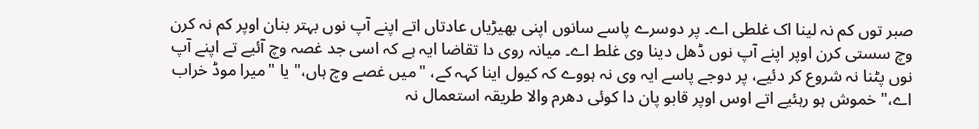صبر توں کم نہ لینا اک غلطی اے۔ پر دوسرے پاسے سانوں اپنی بھیڑیاں عادتاں اتے اپنے آپ نوں بہتر بنان اوپر کم نہ کرن وچ سستی کرن اوپر اپنے آپ نوں ڈھل دینا وی غلط اے۔ میانہ روی دا تقاضا ایہ ہے کہ اسی جد غصہ وچ آئیے تے اپنے آپ نوں پٹنا نہ شروع کر دئیے، پر دوجے پاسے ایہ وی نہ ہووے کہ کیول اینا کہہ کے، "میں غصے وچ ہاں،" یا "میرا موڈ خراب اے،" خموش ہو رہئیے اتے اوس اوپر قابو پان دا کوئی دھرم والا طریقہ استعمال نہ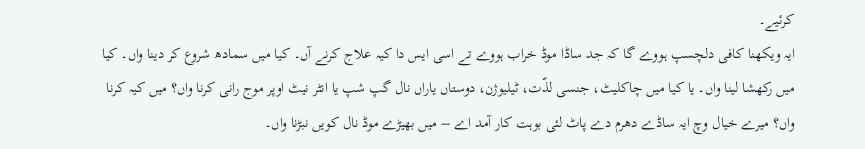کرئیے۔
ایہ ویکھنا کافی دلچسپ ہووے گا کہ جد ساڈا موڈ خراب ہووے تے اسی ایس دا کیہ علاج کرنے آں۔ کیا میں سمادھ شروع کر دینا واں۔ کیا میں رکھشا لینا واں۔ یا کیا میں چاکلیٹ، جنسی لذّت، ٹیلیوژن، دوستاں یاراں نال گپ شپ یا انٹر نیٹ اوپر موج رانی کرنا واں؟ میں کیہ کرنا واں؟ میرے خیال وچ ایہ ساڈے دھرم دے پاٹ لئی بوہت کار آمد اے – میں بھیڑے موڈ نال کویں نبڑنا واں۔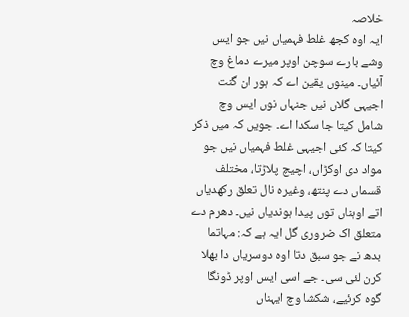خلاصہ
ایہ اوہ کجھ غلط فہمیاں نیں جو ایس وشے بارے سوچن اوپر میرے دماغ وچ آئیاں۔ مینوں یقین اے کہ ہور ان گنت اجیہی گلاں نیں جنہاں نوں ایس وچ شامل کیتا جا سکدا اے۔ جویں کہ میں ذکر کیتا کہ کئی اجیہی غلط فہمیاں نیں جو مواد دی اوکڑاں، اچیچ پلاڑتا، مختلف قسماں دے پنتھ، وغیرہ نال تعلق رکھدیاں اتے اوہناں توں پیدا ہوندیاں نیں۔ دھرم دے متعلق اک ضروری گل ایہ ہے کہ: مہاتما بدھ نے جو سبق دتا اوہ دوسریاں دا بھلا کرن لئی سی۔ جے اسی ایس اوپر ڈونگا گوہ کرئیے، شکشا وچ ایہناں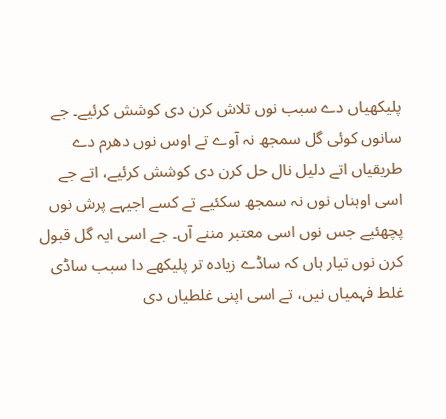پلیکھیاں دے سبب نوں تلاش کرن دی کوشش کرئیے۔ جے سانوں کوئی گل سمجھ نہ آوے تے اوس نوں دھرم دے طریقیاں اتے دلیل نال حل کرن دی کوشش کرئیے، اتے جے اسی اوہناں نوں نہ سمجھ سکئیے تے کسے اجیہے پرش نوں پچھئیے جس نوں اسی معتبر مننے آں۔ جے اسی ایہ گل قبول کرن نوں تیار ہاں کہ ساڈے زیادہ تر پلیکھے دا سبب ساڈی غلط فہمیاں نیں، تے اسی اپنی غلطیاں دی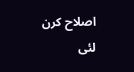اصلاح کرن لئی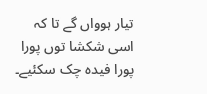تیار ہوواں گے تا کہ اسی شکشا توں پورا پورا فیدہ چک سکئیے۔